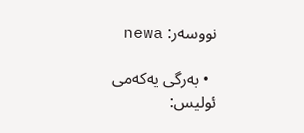نووسەر: newa

  • بەرگی یەکەمی ئولیس: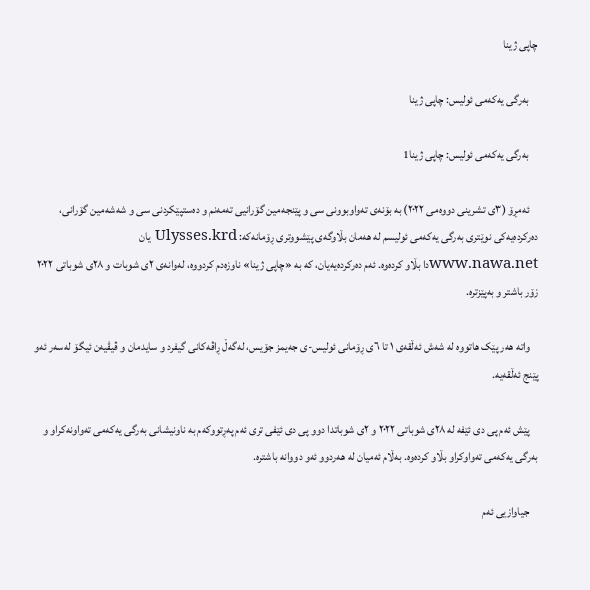چاپی ژینا

    بەرگی یەکەمی ئولیس: چاپی ژینا

    بەرگی یەکەمی ئولیس: چاپی ژینا1

    ئەمڕۆ (٣ی تشرینی دووەمی ٢٠٢٢) بە بۆنەی تەواوبوونی سی و پێنجەمین گۆرانیی تەمەنم و دەستپێکردنی سی و شەشەمین گۆرانی، دەرکردەیەکی نوێتری بەرگی یەکەمی ئولیسم لە هەمان بڵاوگەی پێشووتری ڕۆمانەکە: Ulysses.krd یان www.nawa.netدا بڵاو کردەوە. ئەم دەرکردەیەیان، کە بە «چاپی ژینا» ناوزەدم کردووە، لەوانەی ٢ی شوبات و ٢٨ی شوباتی ٢٠٢٢ زۆر باشتر و بەپێزترە.

    واتە هەر پێک هاتووە لە شەش ئەڵقەی ١ تا ٦ی ڕۆمانی ئولیس-ی جەیمز جۆیس، لەگەڵ ڕاڤەکانی گیفرد و سایدمان و ڤیڤیەن ئیگۆ لەسەر ئەو پێنج ئەڵقەیە.

    پێش ئەم پی دی ئێفە لە ٢٨ی شوباتی ٢٠٢٢ و ٢ی شوباتدا دوو پی دی ئێفی تری ئەم پەڕتووکەم بە ناونیشانی بەرگی یەکەمی تەواونەکراو و بەرگی یەکەمی تەواوکراو بڵاو کردەوە. بەڵام ئەمیان لە هەردوو ئەو دووانە باشترە.

    جیاوازیی ئەم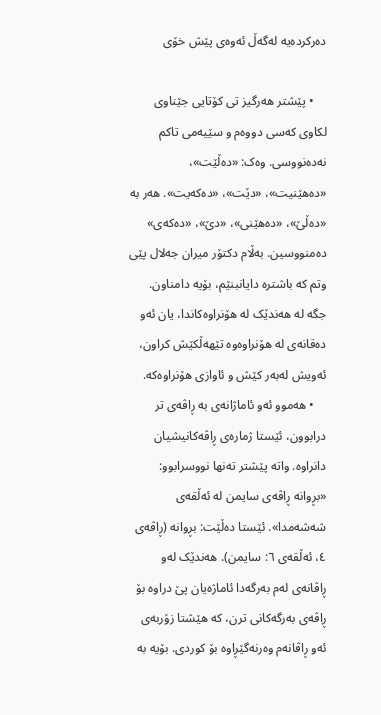دەرکردەیە لەگەڵ ئەوەی پێش خۆی

    • پێشتر هەرگیز تی کۆتایی جێناوی لکاوی کەسی دووەم و سێیەمی تاکم نەدەنووسی. وەک: «دەڵێت»، «دەهێنیت»، «دێت»، «دەکەیت». هەر بە «دەڵێ»، «دەهێنی»، «دێ»، «دەکەی» دەمنووسین. بەڵام دکتۆر میران جەلال پێی وتم کە باشترە دایانبنێم، بۆیە دامناون. جگە لە هەندێک لە هۆنراوەکاندا، یان ئەو دەقانەی لە هۆنراوەوە تێهەڵکێش کراون، ئەویش لەبەر کێش و ئاوازی هۆنراوەکە.
    • هەموو ئەو ئاماژانەی بە ڕاڤەی تر درابوون، ئێستا ژمارەی ڕاڤەکانیشیان دانراوە. واتە پێشتر تەنها نووسرابوو: «بڕوانە ڕاڤەی سایمن لە ئەڵقەی شەشەمدا». ئێستا دەڵێت: بڕوانە (ڕاڤەی ٤، ئەڵقەی ٦: سایمن). هەندێک لەو ڕاڤانەی لەم بەرگەدا ئاماژەیان پێ دراوە بۆ ڕاڤەی بەرگەکانی ترن، کە هێشتا زۆربەی ئەو ڕاڤانەم وەرنەگێڕاوە بۆ کوردی. بۆیە بە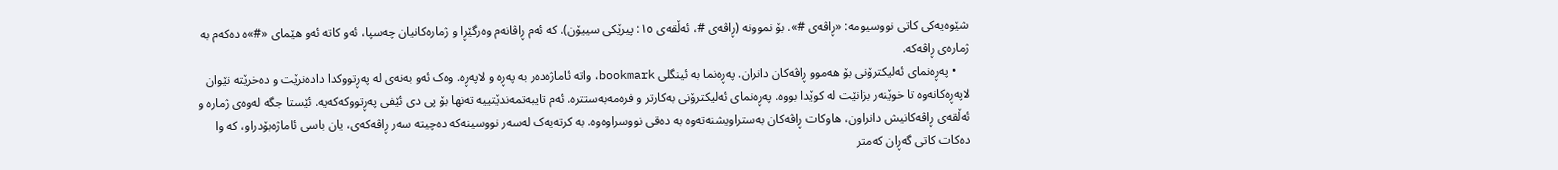شێوەیەکی کاتی نووسیومە: «ڕاڤەی #». بۆ نموونە (ڕاڤەی #، ئەڵقەی ١٥: پیرێکی سییۆن). کە ئەم ڕاڤانەم وەرگێڕا و ژمارەکانیان چەسپا، ئەو کاتە ئەو هێمای «#»ە دەکەم بە ژمارەی ڕاڤەکە.
    • پەڕەنمای ئەلیکترۆنی بۆ هەموو ڕاڤەکان دانران. پەڕەنما بە ئینگلی bookmark، واتە ئاماژەدەر بە پەڕە و لاپەڕە. وەک ئەو بەنەی لە پەڕتووکدا دادەنرێت و دەخرێتە نێوان لاپەڕەکانەوە تا خوێنەر بزانێت لە کوێدا بووە. پەڕەنمای ئەلیکترۆنی بەکارتر و فرەمەبەستترە. ئەم تایبەتمەندێتییە تەنها بۆ پی دی ئێفی پەڕتووکەکەیە. ئێستا جگە لەوەی ژمارە و ئەڵقەی ڕاڤەکانیش دانراون، هاوکات ڕاڤەکان بەستراویشنەتەوە بە دەقی نووسراوەوە. بە کرتەیەک لەسەر نووسینەکە دەچیتە سەر ڕاڤەکەی، یان باسی ئاماژەبۆدراو، کە وا دەکات کاتی گەڕان کەمتر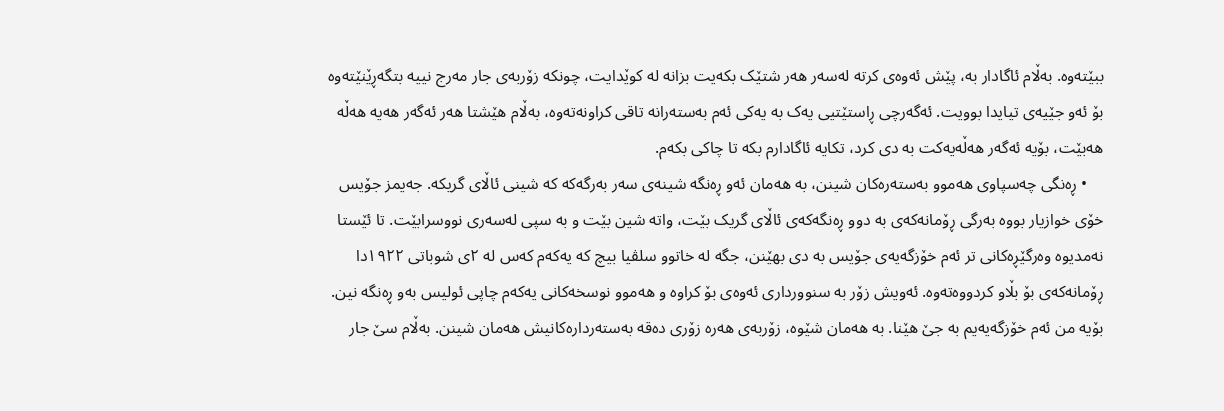ببێتەوە. بەڵام ئاگادار بە، پێش ئەوەی کرتە لەسەر هەر شتێک بکەیت بزانە لە کوێدایت، چونکە زۆربەی جار مەرج نییە بتگەڕێنێتەوە بۆ ئەو جێیەی تیایدا بوویت. ئەگەرچی ڕاستێتیی یەک بە یەکی ئەم بەستەرانە تاقی کراونەتەوە، بەڵام هێشتا هەر ئەگەر هەیە هەڵە هەبێت، بۆیە ئەگەر هەڵەیەکت بە دی کرد، تکایە ئاگادارم بکە تا چاکی بکەم.
    • ڕەنگی چەسپاوی هەموو بەستەرەکان شینن، بە هەمان ئەو ڕەنگە شینەی سەر بەرگەکە کە شینی ئاڵای گریکە. جەیمز جۆیس خۆی خوازیار بووە بەرگی ڕۆمانەکەی بە دوو ڕەنگەکەی ئاڵای گریک بێت، واتە شین بێت و بە سپی لەسەری نووسرابێت. تا ئێستا نەمدیوە وەرگێڕەکانی تر ئەم خۆزگەیەی جۆیس بە دی بهێنن، جگە لە خاتوو سلڤیا بیچ کە یەکەم کەس لە ٢ی شوباتی ١٩٢٢دا ڕۆمانەکەی بۆ بڵاو کردووەتەوە. ئەویش زۆر بە سنوورداری ئەوەی بۆ کراوە و هەموو نوسخەکانی یەکەم چاپی ئولیس بەو ڕەنگە نین. بۆیە من ئەم خۆزگەیەیم بە جێ هێنا. بە هەمان شێوە، زۆربەی هەرە زۆری دەقە بەستەردارەکانیش هەمان شینن. بەڵام سێ جار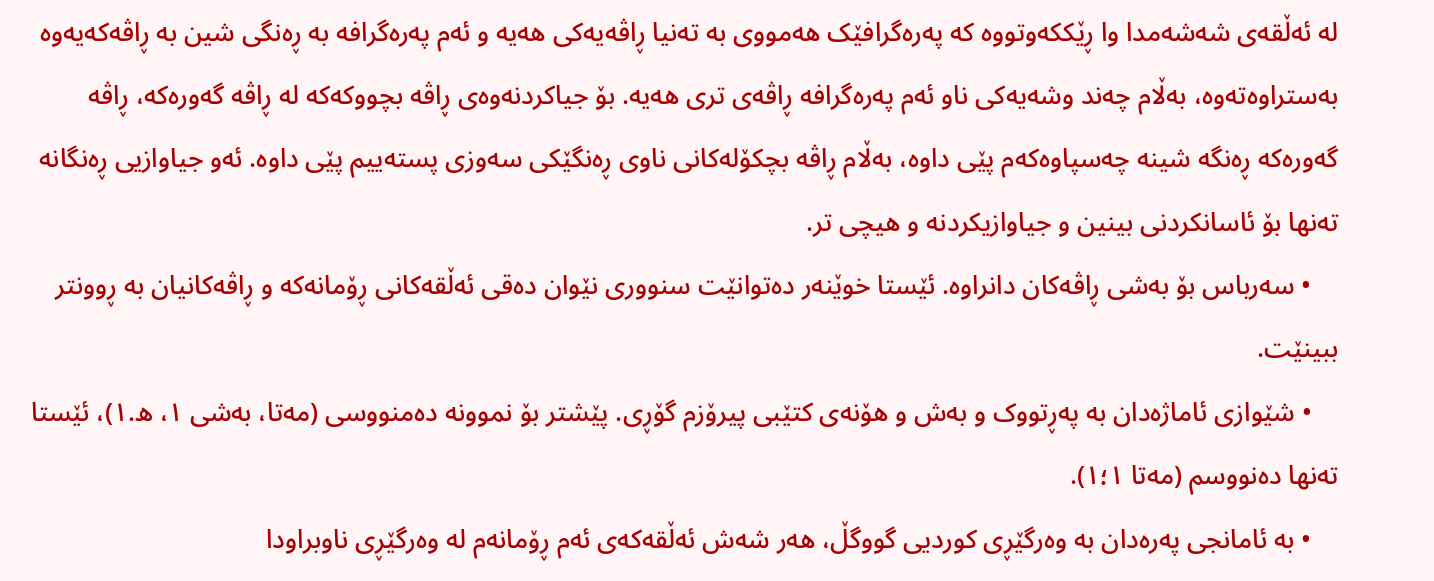لە ئەڵقەی شەشەمدا وا ڕێککەوتووە کە پەرەگرافێک هەمووی بە تەنیا ڕاڤەیەکی هەیە و ئەم پەرەگرافە بە ڕەنگی شین بە ڕاڤەکەیەوە بەستراوەتەوە، بەڵام چەند وشەیەکی ناو ئەم پەرەگرافە ڕاڤەی تری هەیە. بۆ جیاکردنەوەی ڕاڤە بچووکەکە لە ڕاڤە گەورەکە، ڕاڤە گەورەکە ڕەنگە شینە چەسپاوەکەم پێی داوە، بەڵام ڕاڤە بچکۆلەکانی ناوی ڕەنگێکی سەوزی پستەییم پێی داوە. ئەو جیاوازیی ڕەنگانە تەنها بۆ ئاسانکردنی بینین و جیاوازیکردنە و هیچی تر.
    • سەرباس بۆ بەشی ڕاڤەکان دانراوە. ئێستا خوێنەر دەتوانێت سنووری نێوان دەقی ئەڵقەکانی ڕۆمانەکە و ڕاڤەکانیان بە ڕوونتر ببینێت.
    • شێوازی ئاماژەدان بە پەڕتووک و بەش و هۆنەی کتێبی پیرۆزم گۆڕی. پێشتر بۆ نموونە دەمنووسی (مەتا، بەشی ١، ه.١)، ئێستا تەنها دەنووسم (مەتا ١؛١).
    • بە ئامانجی پەرەدان بە وەرگێڕی کوردیی گووگڵ، هەر شەش ئەڵقەکەی ئەم ڕۆمانەم لە وەرگێڕی ناوبراودا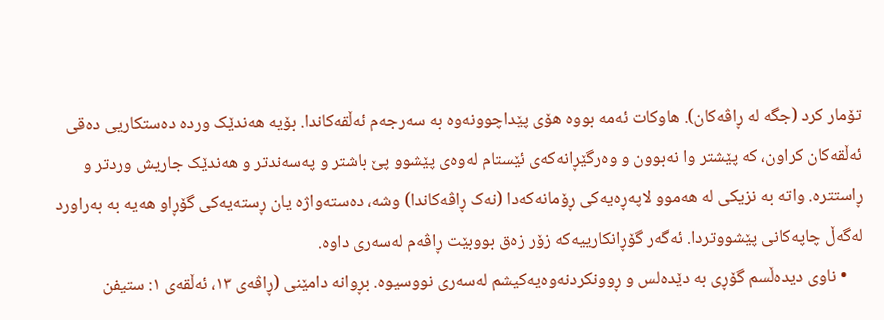تۆمار کرد (جگە لە ڕاڤەکان). هاوکات ئەمە بووە هۆی پێداچوونەوە بە سەرجەم ئەڵقەکاندا. بۆیە هەندێک وردە دەستکاریی دەقی ئەڵقەکان کراون، کە پێشتر وا نەبوون و وەرگێڕانەکەی ئێستام لەوەی پێشوو پێ باشتر و پەسەندتر و هەندێک جاریش وردتر و ڕاستترە. واتە بە نزیکی لە هەموو لاپەڕەیەکی ڕۆمانەکەدا (نەک ڕاڤەکاندا) وشە، دەستەواژە یان ڕستەیەکی گۆڕاو هەیە بە بەراورد لەگەڵ چاپەکانی پێشووتردا. ئەگەر گۆڕانکارییەکە زۆر زەق بووبێت ڕاڤەم لەسەری داوە.
    • ناوی دیدەڵسم گۆڕی بە دێدەلس و ڕوونکردنەوەیەکیشم لەسەری نووسیوە. بڕوانە دامێنی (ڕاڤەی ١٣، ئەڵقەی ١: ستیفن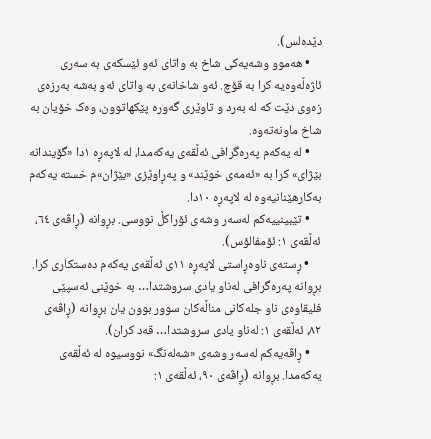دێدەلس).
    • هەموو وشەیەکی شاخ بە واتای ئەو ئێسکەی بە سەری ئاژەڵەوەیە کرا بە قۆچ. ئەو شاخانەی بە واتای ئەو بەشە بەرزەی زەوی دێت کە لە بەرد و تاوێری گەورە پێکهاتوون، وەک خۆیان بە شاخ ماونەتەوە.
    • لە یەکەم پەرەگرافی ئەڵقەی یەکەمدا، لە لاپەڕە ١دا «گۆیندانە بێژای» کرا بە «ئەمەی خوێند» و پەڕاوێزی «بێژان»م خستە یەکەم بەکارهێنانیەوە لە لاپەڕە ١٠دا.
    • تێبینییەکم لەسەر وشەی ئۆراکڵ نووسی. بڕوانە (ڕاڤەی ٦٤، ئەڵقەی ١: ئۆمفالۆس).
    • ڕستەی ناوەڕاستی لاپەڕە ١١ی ئەڵقەی یەکەم دەستکاری کرا. بڕوانە پەرەگرافی لەناو یادی سروشتدا… بە خوێنی ئەسپێی فلیقاوەی ناو جلەکانی مناڵەکان سوور بوون یان بڕوانە (ڕاڤەی ٨٢، ئەڵقەی ١: لەناو یادی سروشتدا… قەد کران).
    • ڕاڤەیەکم لەسەر وشەی «شەلەنگ» نووسیوە لە ئەڵقەی یەکەمدا. بڕوانە (ڕاڤەی ٩٠، ئەڵقەی ١: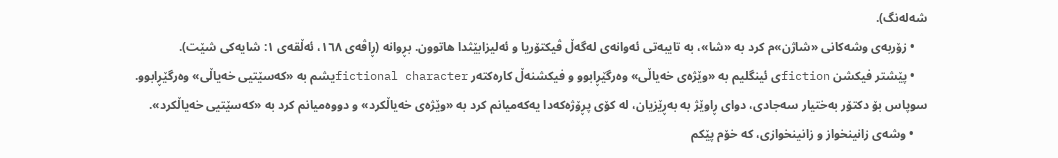شەلەنگ).
    • زۆربەی وشەکانی «شاژن»م کرد بە «شا»، بە تایبەتی ئەوانەی لەگەڵ ڤیکتۆریا و ئەلیزابێثدا هاتوون. بڕوانە (ڕاڤەی ١٦٨، ئەڵقەی ١: شایەکی شێت).
    • پێشتر فیکشن fictionی ئینگلیم بە «وێژەی خەیاڵی» وەرگێڕابوو و فیکشنەڵ کارەکتەر fictional characterیشم بە «کەسێتیی خەیاڵی» وەرگێڕابوو. سوپاس بۆ دکتۆر بەختیار سەجادی، دوای ڕاوێژ بە بەڕێزیان، لە کۆی پڕۆژەکەدا یەکەمیانم کرد بە «وێژەی خەیاڵکرد» و دووەمیانم کرد بە «کەسێتیی خەیاڵکرد».
    • وشەی زانینخواز و زانینخوازی، کە خۆم پێکم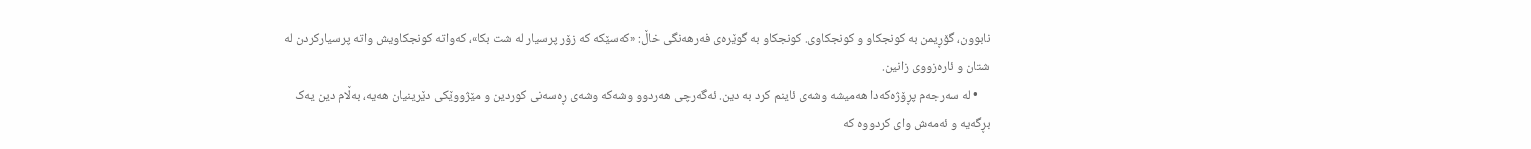نابوون، گۆڕیمن بە کونجکاو و کونجکاوی. کونجکاو بە گوێرەی فەرهەنگی خاڵ: «کەسێکە کە زۆر پرسیار لە شت بکا»، کەواتە کونجکاویش واتە پرسیارکردن لە شتان و ئارەزووی زانین.
    • لە سەرجەم پڕۆژەکەدا هەمیشە وشەی ئاینم کرد بە دین. ئەگەرچی هەردوو وشەکە وشەی ڕەسەنی کوردین و مێژووێکی دێرینیان هەیە، بەڵام دین یەک بڕگەیە و ئەمەش وای کردووە کە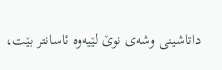داتاشینی وشەی نوێ لێیەوە ئاسانتر بێت،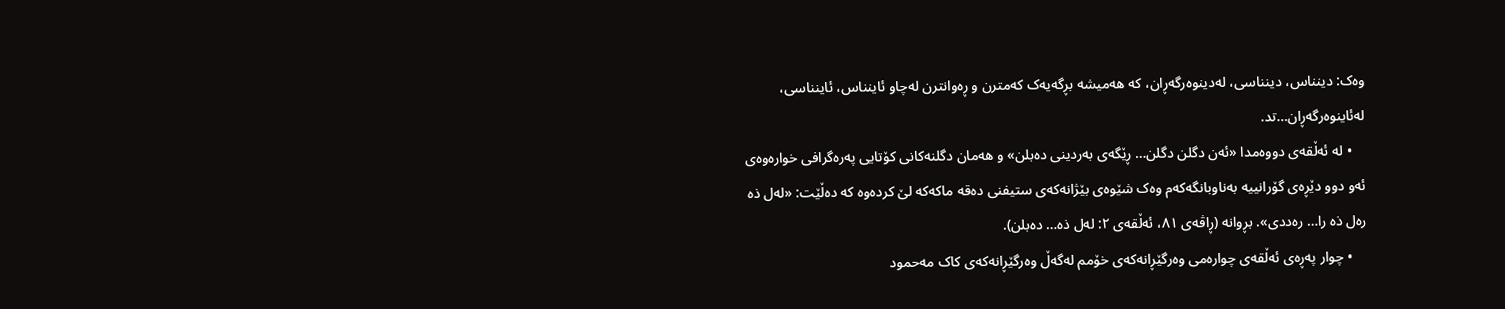وەک: دینناس، دینناسی، لەدینوەرگەڕان، کە هەمیشە بڕگەیەک کەمترن و ڕەوانترن لەچاو ئاینناس، ئاینناسی، لەئاینوەرگەڕان…تد.
    • لە ئەڵقەی دووەمدا «ئەن دگلن دگلن… ڕێگەی بەردینی دەبلن» و هەمان دگلنەکانی کۆتایی پەرەگرافی خوارەوەی ئەو دوو دێڕەی گۆرانییە بەناوبانگەکەم وەک شێوەی بێژانەکەی ستیفنی دەقە ماکەکە لێ کردەوە کە دەڵێت: «لەل ذە رەل ذە را… رەددی». بڕوانە (ڕاڤەی ٨١، ئەڵقەی ٢: لەل ذە… دەبلن).
    • چوار پەڕەی ئەڵقەی چوارەمی وەرگێڕانەکەی خۆمم لەگەڵ وەرگێڕانەکەی کاک مەحمود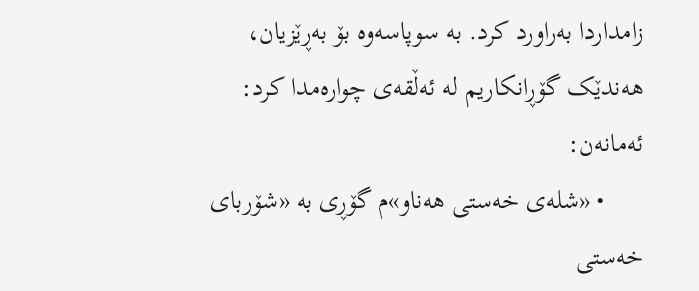زامداردا بەراورد کرد. بە سوپاسەوە بۆ بەڕێزیان، هەندێک گۆڕانکاریم لە ئەڵقەی چوارەمدا کرد: ئەمانەن:
      • «شلەی خەستی هەناو»م گۆڕی بە «شۆربای خەستی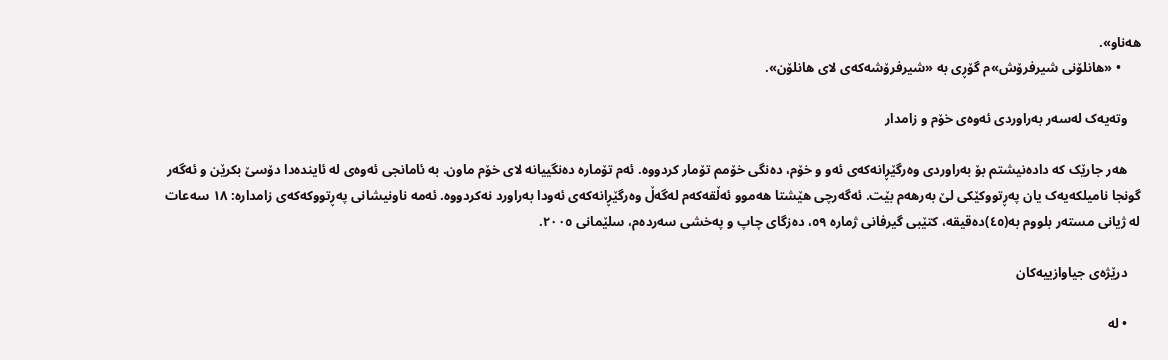هەناو».
      • «هانلۆنی شیرفرۆش»م گۆڕی بە «شیرفرۆشەکەی لای هانلۆن».

    وتەیەک لەسەر بەراوردی ئەوەی خۆم و زامدار

    هەر جارێک کە دادەنیشتم بۆ بەراوردی وەرگێڕانەکەی ئەو و خۆم، دەنگی خۆمم تۆمار کردووە. ئەم تۆمارە دەنگییانە لای خۆم ماون. بە ئامانجی ئەوەی لە ئایندەدا دۆسێ بکرێن و ئەگەر گونجا نامیلکەیەک یان پەڕتووکێکی لێ بەرهەم بێت. ئەگەرچی هێشتا هەموو ئەڵقەکەم لەگەڵ وەرگێڕانەکەی ئەودا بەراورد نەکردووە. ئەمە ناونیشانی پەڕتووکەکەی زامدارە: ١٨ سەعات لە ژیانی مستەر بلووم بە(٤٥)دەقیقە، کتێبی گیرفانی ژمارە ٥٩، دەزگای چاپ و پەخشی سەردەم، سلێمانی ٢٠٠٥.

    درێژەی جیاوازییەکان

    • لە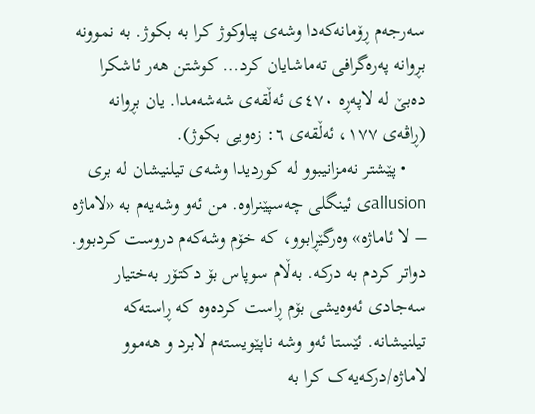سەرجەم ڕۆمانەکەدا وشەی پیاوکوژ کرا بە بکوژ. بە نموونە بڕوانە پەرەگرافی تەماشایان کرد… کوشتن هەر ئاشکرا دەبێ لە لاپەڕە ٤٧٠ی ئەڵقەی شەشەمدا. یان بڕوانە (ڕاڤەی ١٧٧، ئەڵقەی ٦: زەویی بکوژ).
    • پێشتر نەمزانیبوو لە کوردیدا وشەی تیلنیشان لە بری allusionی ئینگلی چەسپێنراوە. من ئەو وشەیەم بە «لاماژە – لا ئاماژە» وەرگێڕابوو، کە خۆم وشەکەم دروست کردبوو. دواتر کردم بە درکە. بەڵام سوپاس بۆ دکتۆر بەختیار سەجادی ئەوەیشی بۆم ڕاست کردەوە کە ڕاستەکە تیلنیشانە. ئێستا ئەو وشە ناپێویستەم لابرد و هەموو لاماژە/درکەیەک کرا بە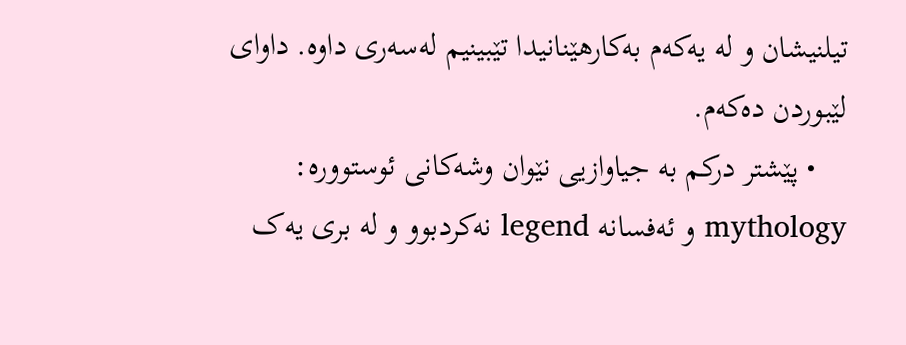تیلنیشان و لە یەکەم بەکارهێنانیدا تێبینیم لەسەری داوە. داوای لێبوردن دەکەم.
    • پێشتر درکم بە جیاوازیی نێوان وشەکانی ئوستوورە: mythology و ئەفسانە legend نەکردبوو و لە بری یەک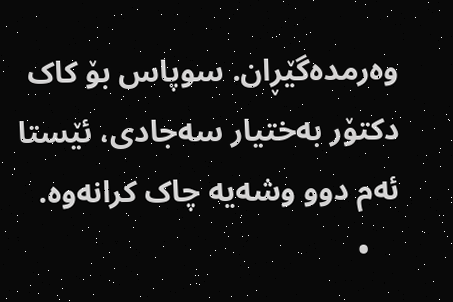وەرمدەگێڕان. سوپاس بۆ کاک دکتۆر بەختیار سەجادی، ئێستا ئەم دوو وشەیە چاک کرانەوە.
    •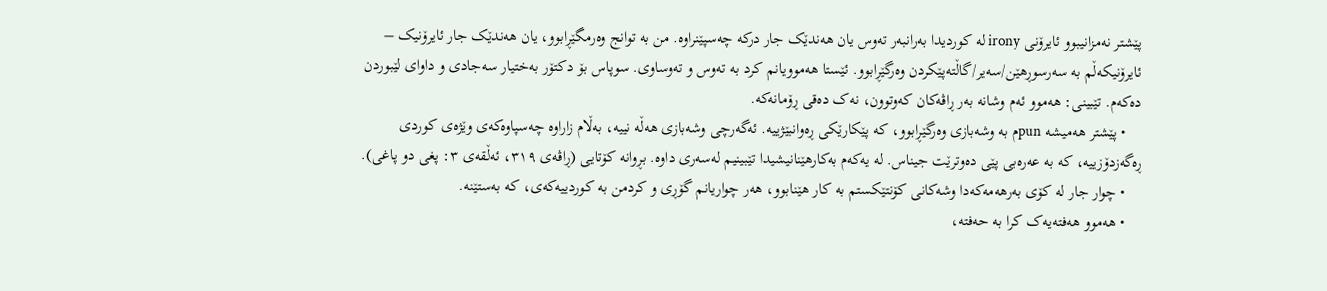پێشتر نەمزانیبوو ئایرۆنی irony لە کوردیدا بەرانبەر تەوس یان هەندێک جار درکە چەسپێنراوە. من بە توانج وەرمگێڕابوو، یان هەندێک جار ئایرۆنیک – ئایرۆنیکەڵم بە سەرسوڕهێن/سەیر/گاڵتەپێکردن وەرگێڕابوو. ئێستا هەموویانم کرد بە تەوس و تەوساوی. سوپاس بۆ دکتۆر بەختیار سەجادی و داوای لێبوردن دەکەم. تێبینی: هەموو ئەم وشانە بەر ڕاڤەکان کەوتوون، نەک دەقی ڕۆمانەکە.
    • پێشتر هەمیشە punم بە وشەبازی وەرگێڕابوو، کە پێکارێکی ڕەوانبێژییە. ئەگەرچی وشەبازی هەڵە نییە، بەڵام زاراوە چەسپاوەکەی وێژەی کوردی ڕەگەزدۆزییە، کە بە عەرەبی پێی دەوترێت جیناس. لە یەکەم بەکارهێنانیشیدا تێبینیم لەسەری داوە. بڕوانە کۆتایی (ڕاڤەی ٣١٩، ئەڵقەی ٣: پغی دو پاغی).
    • چوار جار لە کۆی بەرهەمەکەدا وشەکانی کۆنتێکستم بە کار هێنابوو، هەر چواریانم گۆڕی و کردمن بە کوردییەکەی، کە بەستێنە.
    • هەموو هەفتەیەک کرا بە حەفتە،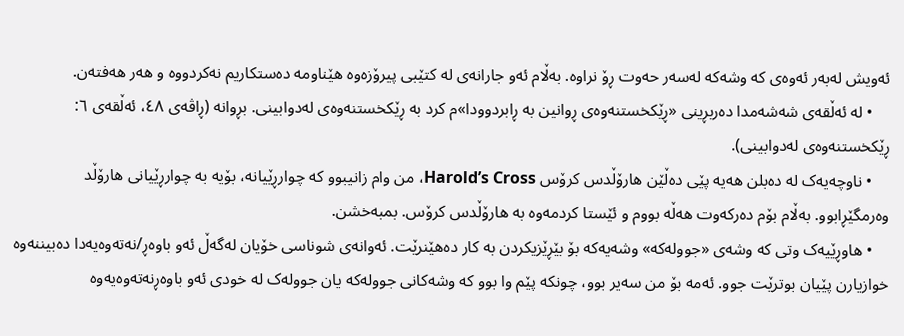ئەویش لەبەر ئەوەی کە وشەکە لەسەر حەوت ڕۆ نراوە. بەڵام ئەو جارانەی لە کتێبی پیرۆزەوە هێناومە دەستکاریم نەکردووە و هەر هەفتەن.
    • لە ئەڵقەی شەشەمدا دەربڕینی «ڕێکخستنەوەی ڕوانین بە ڕابردوودا»م کرد بە ڕێکخستنەوەی لەدوابینی. بڕوانە (ڕاڤەی ٤٨، ئەڵقەی ٦: ڕێکخستنەوەی لەدوابینی).
    • ناوچەیەک لە دەبلن هەیە پێی دەڵێن هارۆڵدس کرۆس Harold’s Cross، من وام زانیبوو کە چوارڕێیانە، بۆیە بە چوارڕێیانی هارۆڵد وەرمگێڕابوو. بەڵام بۆم دەرکەوت هەڵە بووم و ئێستا کردمەوە بە هارۆڵدس کرۆس. بمبەخشن.
    • هاوڕێیەک وتی کە وشەی «جوولەکە» وشەیەکە بۆ بێڕێزیکردن بە کار دەهێنرێت. ئەوانەی شوناسی خۆیان لەگەڵ ئەو باوەڕ/نەتەوەیەدا دەبیننەوە خوازیارن پێیان بوترێت جوو. ئەمە بۆ من سەیر بوو، چونکە پێم وا بوو کە وشەکانی جوولەکە یان جوولەک لە خودی ئەو باوەڕنەتەوەیەوە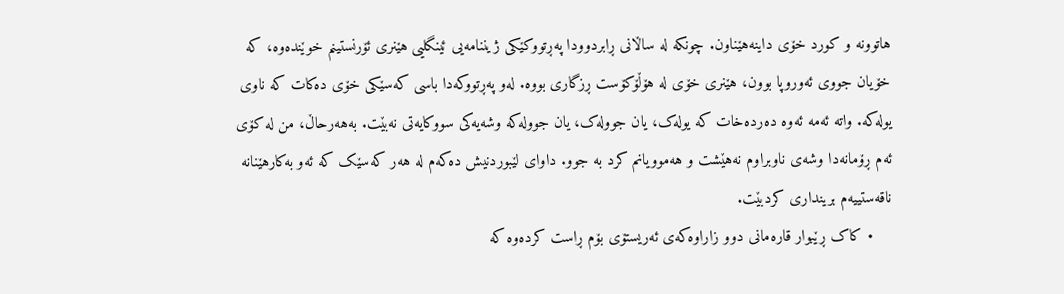هاتوونە و کورد خۆی داینەهێناون. چونکە لە ساڵانی ڕابردوودا پەڕتووکێکی ژیننامەیی ئینگلیی هێنری ئۆرنستینم خوێندەوە، کە خۆیان جووی ئەوروپا بوون، هێنری خۆی لە هۆڵۆکۆست ڕزگاری بووە. لەو پەڕتووکەدا باسی کەسێکی خۆی دەکات کە ناوی یولەکە. واتە ئەمە ئەوە دەردەخات کە یولەک، یان جوولەک، یان جوولەکە وشەیەکی سووکایەتی نەبێت. بەهەرحاڵ، من لە کۆی ئەم ڕۆمانەدا وشەی ناوبراوم نەهێشت و هەموویانم کرد بە جوو. داوای لێبوردنیش دەکەم لە هەر کەسێک کە ئەو بەکارهێنانە ناقەستییەم برینداری کردبێت.
    • کاک ڕێبوار قارەمانی دوو زاراوەکەی ئەریستۆی بۆم ڕاست کردەوە کە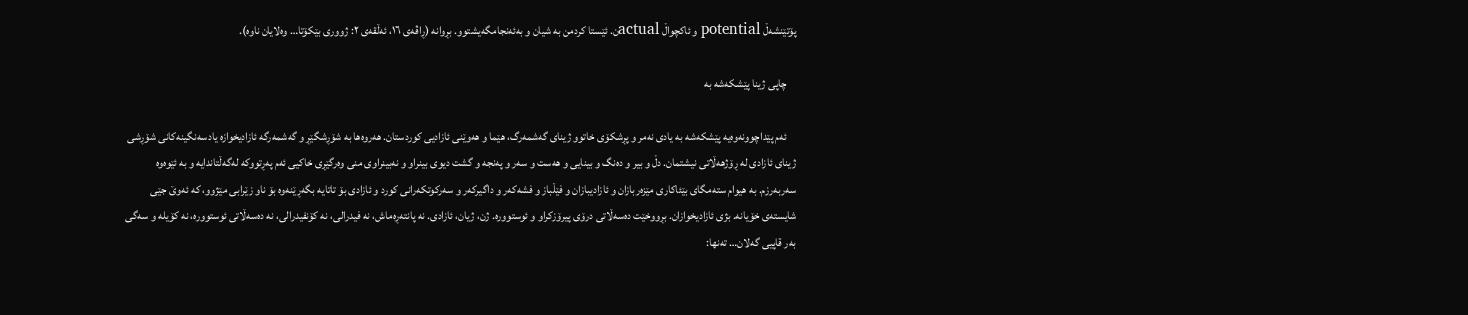پۆتێنشەڵ potential و ئاکچواڵ actualن. ئێستا کردمن بە شیان و بەئەنجامگەیشتوو. بڕوانە (ڕاڤەی ١٦، ئەڵقەی ٢: ژووری بێکۆتا… وەلایان ناوە).

    چاپی ژینا پێشکەشە بە

    ئەم پێداچوونەوەیە پێشکەشە بە یادی نەمر و پڕشکۆی خاتوو ژینای گەشمەرگ، هێما و هەوێنی ئازادیی کوردستان. هەروەها بە شۆڕشگێڕ و گەشمەرگە ئازادیخوازە یادسەنگینەکانی شۆڕشی ژینای ئازادی لە ڕۆژهەڵاتی نیشتمان. دڵ و بیر و دەنگ و بینایی و هەست و سەر و پەنجە و گشت دیوی بینراو و نەبینراوی منی وەرگێڕی خاکیی ئەم پەڕتووکە لەگەڵتاندایە و بە ئێوەوە سەربەرزم. بە هیوام ستەمگای بێئاکاری مێزەربازان و ئازادیبازان و فێڵباز و فشەکەر و داگیرکەر و سەرکوتکەرانی کورد و ئازادی بۆ تاتایە بگەڕێنەوە بۆ ناو زێرابی مێژوو، کە ئەوێ جێی شایستەی خۆیانە. بژی ئازادیخوازان. بڕووخێت دەسەڵاتی درۆی پیرۆزکراو و ئوستوورە. ژن، ژیان، ئازادی. نە پانتەڕەماش، نە فیدرالی، نە کۆنفیدرالی، نە دەسەڵاتی ئوستوورە، نە کۆیلە و سەگی بەر قاپیی گەلان… تەنها: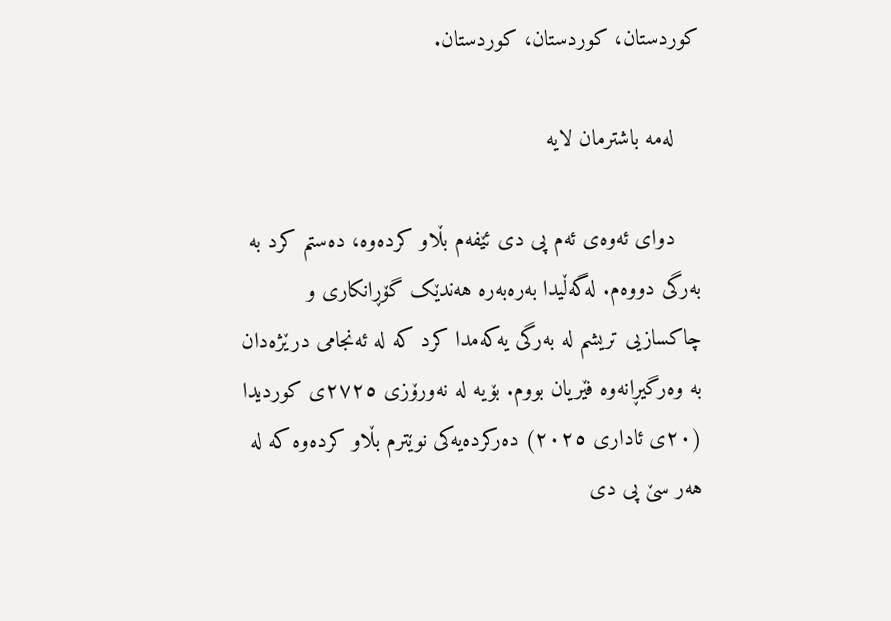کوردستان، کوردستان، کوردستان.

    لەمە باشترمان لایە

    دوای ئەوەی ئەم پی دی ئێفەم بڵاو کردەوە، دەستم کرد بە بەرگی دووەم. لەگەڵیدا بەرەبەرە هەندێک گۆڕانکاری و چاکسازیی تریشم لە بەرگی یەکەمدا کرد کە لە ئەنجامی درێژەدان بە وەرگیڕانەوە فێریان بووم. بۆیە لە نەورۆزی ٢٧٢٥ی کوردیدا (٢٠ی ئاداری ٢٠٢٥) دەرکردەیەکی نوێترم بڵاو کردەوە کە لە هەر سێ پی دی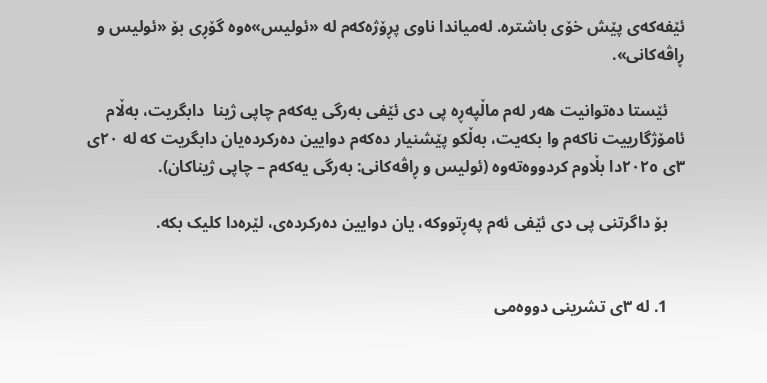ئێفەکەی پێش خۆی باشترە. لەمیاندا ناوی پڕۆژەکەم لە «ئولیس»ەوە گۆڕی بۆ «ئولیس و ڕاڤەکانی».

    ئێستا دەتوانیت هەر لەم ماڵپەڕە پی دی ئێفی بەرگی یەکەم چاپی ژینا  دابگریت، بەڵام ئامۆژگارییت ناکەم وا بکەیت، بەڵکو پێشنیار دەکەم دوایین دەرکردەیان دابگریت کە لە ٢٠ی ٣ی ٢٠٢٥دا بڵاوم کردووەتەوە (ئولیس و ڕاڤەکانی: بەرگی یەکەم – چاپی ژیناکان).

    بۆ داگرتنی پی دی ئێفی ئەم پەڕتووکە، یان دوایین دەرکردەی، لێرەدا کلیک بکە.


    1. لە ٣ی تشرینی دووەمی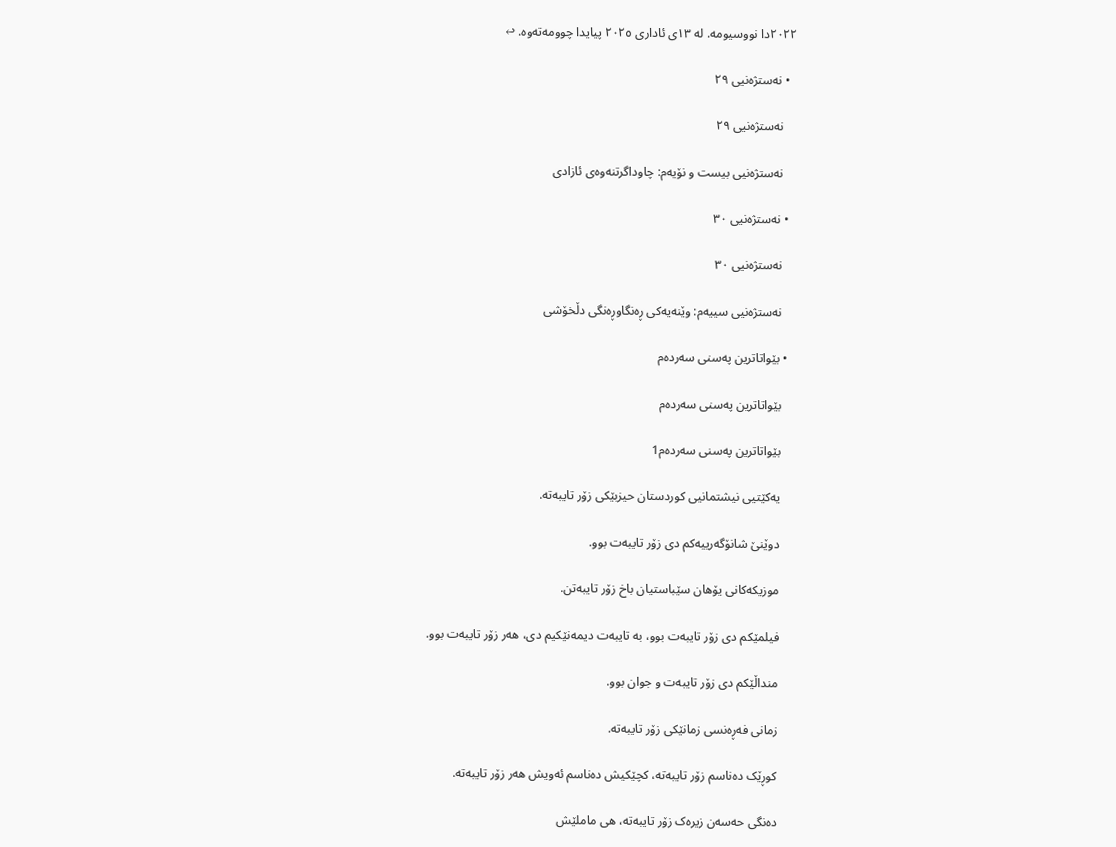٢٠٢٢دا نووسیومە. لە ١٣ی ئاداری ٢٠٢٥ پیایدا چوومەتەوە. ↩

  • نەستژەنیی ٢٩

    نەستژەنیی ٢٩

    نەستژەنیی بیست و نۆیەم: چاوداگرتنەوەی ئازادی

  • نەستژەنیی ٣٠

    نەستژەنیی ٣٠

    نەستژەنیی سییەم: وێنەیەکی ڕەنگاوڕەنگی دڵخۆشی

  • بێواتاترین پەسنی سەردەم

    بێواتاترین پەسنی سەردەم

    بێواتاترین پەسنی سەردەم1

    یەکێتیی نیشتمانیی کوردستان حیزبێکی زۆر تایبەتە.

    دوێنێ شانۆگەرییەکم دی زۆر تایبەت بوو.

    موزیکەکانی یۆهان سێباستیان باخ زۆر تایبەتن.

    فیلمێکم دی زۆر تایبەت بوو، بە تایبەت دیمەنێکیم دی، هەر زۆر تایبەت بوو.

    منداڵێکم دی زۆر تایبەت و جوان بوو.

    زمانی فەڕەنسی زمانێکی زۆر تایبەتە.

    کوڕێک دەناسم زۆر تایبەتە، کچێکیش دەناسم ئەویش هەر زۆر تایبەتە.

    دەنگی حەسەن زیرەک زۆر تایبەتە، هی ماملێش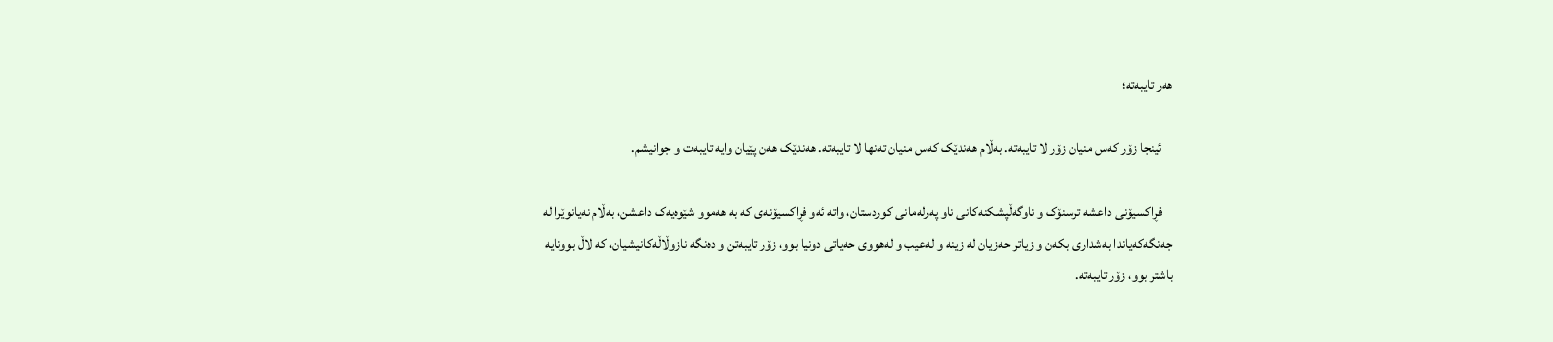هەر تایبەتە؛

    ئینجا زۆر کەس منیان زۆر لا تایبەتە. بەڵام هەندێک کەس منیان تەنها لا تایبەتە. هەندێک هەن پێیان وایە تایبەت و جوانیشم.

    فڕاکسیۆنی داعشە ترسنۆک و ناوگەڵپشکنەکانی ناو پەرلەمانی کوردستان، واتە ئەو فڕاکسیۆنەی کە بە هەموو شێوەیەک داعشن، بەڵام نەیانوێرا لە جەنگەکەیاندا بەشداری بکەن و زیاتر حەزیان لە زینە و لەعیب و لەهووی حەیاتی دونیا بوو، زۆر تایبەتن و دەنگە نازوڵاڵەکانیشیان، کە لاڵ بوونایە باشتر بوو، زۆر تایبەتە.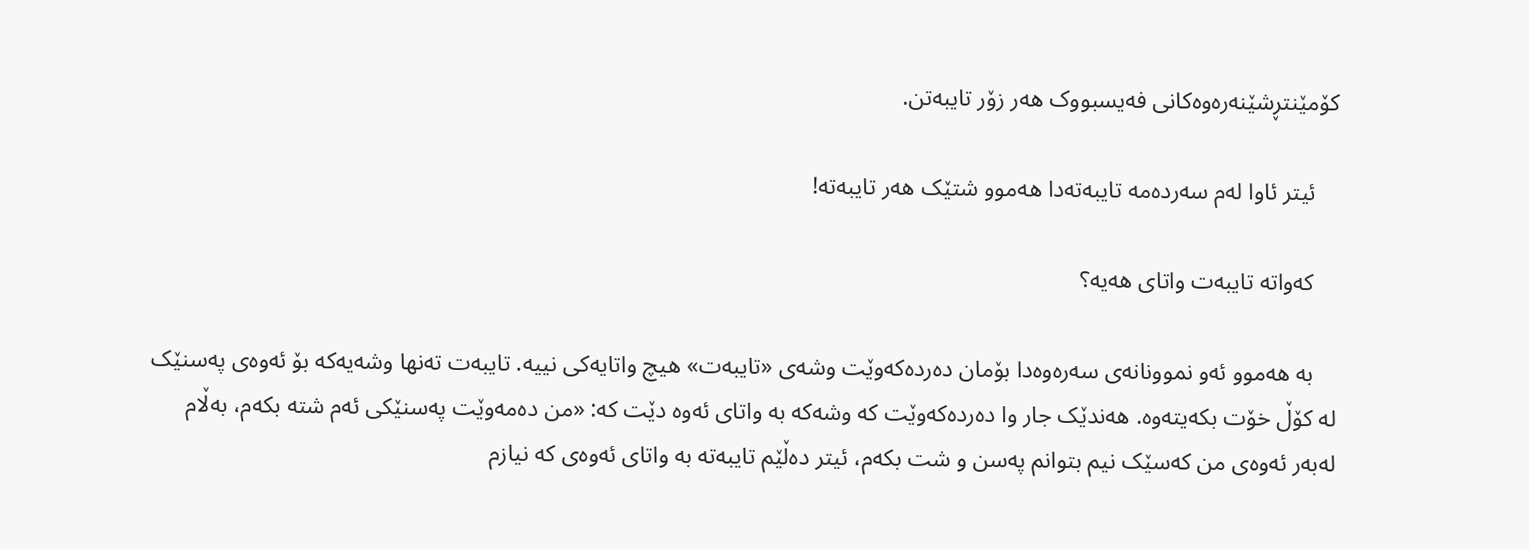کۆمێنتڕشێنەرەوەکانی فەیسبووک هەر زۆر تایبەتن.

    ئیتر ئاوا لەم سەردەمە تایبەتەدا هەموو شتێک هەر تایبەتە!

    کەواتە تایبەت واتای هەیە؟

    بە هەموو ئەو نموونانەی سەرەوەدا بۆمان دەردەکەوێت وشەی «تایبەت» هیچ واتایەکی نییە. تایبەت تەنها وشەیەکە بۆ ئەوەی پەسنێک لە کۆڵ خۆت بکەیتەوە. هەندێک جار وا دەردەکەوێت کە وشەکە بە واتای ئەوە دێت کە: «من دەمەوێت پەسنێکی ئەم شتە بکەم، بەڵام لەبەر ئەوەی من کەسێک نیم بتوانم پەسن و شت بکەم، ئیتر دەڵێم تایبەتە بە واتای ئەوەی کە نیازم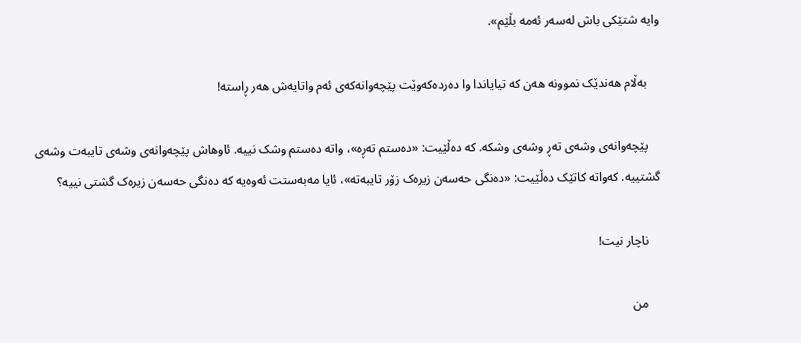وایە شتێکی باش لەسەر ئەمە بڵێم».

    بەڵام هەندێک نموونە هەن کە تیایاندا وا دەردەکەوێت پێچەوانەکەی ئەم واتایەش هەر ڕاستە!

    پێچەوانەی وشەی تەڕ وشەی وشکە. کە دەڵێیت: «دەستم تەڕە»، واتە دەستم وشک نییە. ئاوهاش پێچەوانەی وشەی تایبەت وشەی گشتییە. کەواتە کاتێک دەڵێیت: «دەنگی حەسەن زیرەک زۆر تایبەتە»، ئایا مەبەستت ئەوەیە کە دەنگی حەسەن زیرەک گشتی نییە؟

    ناچار نیت!

    من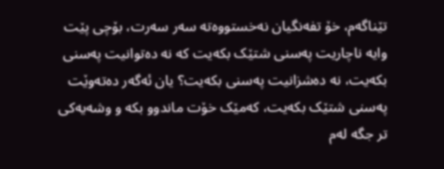تێناگەم، خۆ تفەنگیان نەخستووەتە سەر سەرت، بۆچی پێت وایە ناچاریت پەسنی شتێک بکەیت کە نە دەتوانیت پەسنی بکەیت، نە دەشزانیت پەسنی بکەیت؟ یان ئەگەر دەتەوێت پەسنی شتێک بکەیت، کەمێک خۆت ماندوو بکە و وشەیەکی تر جگە لەم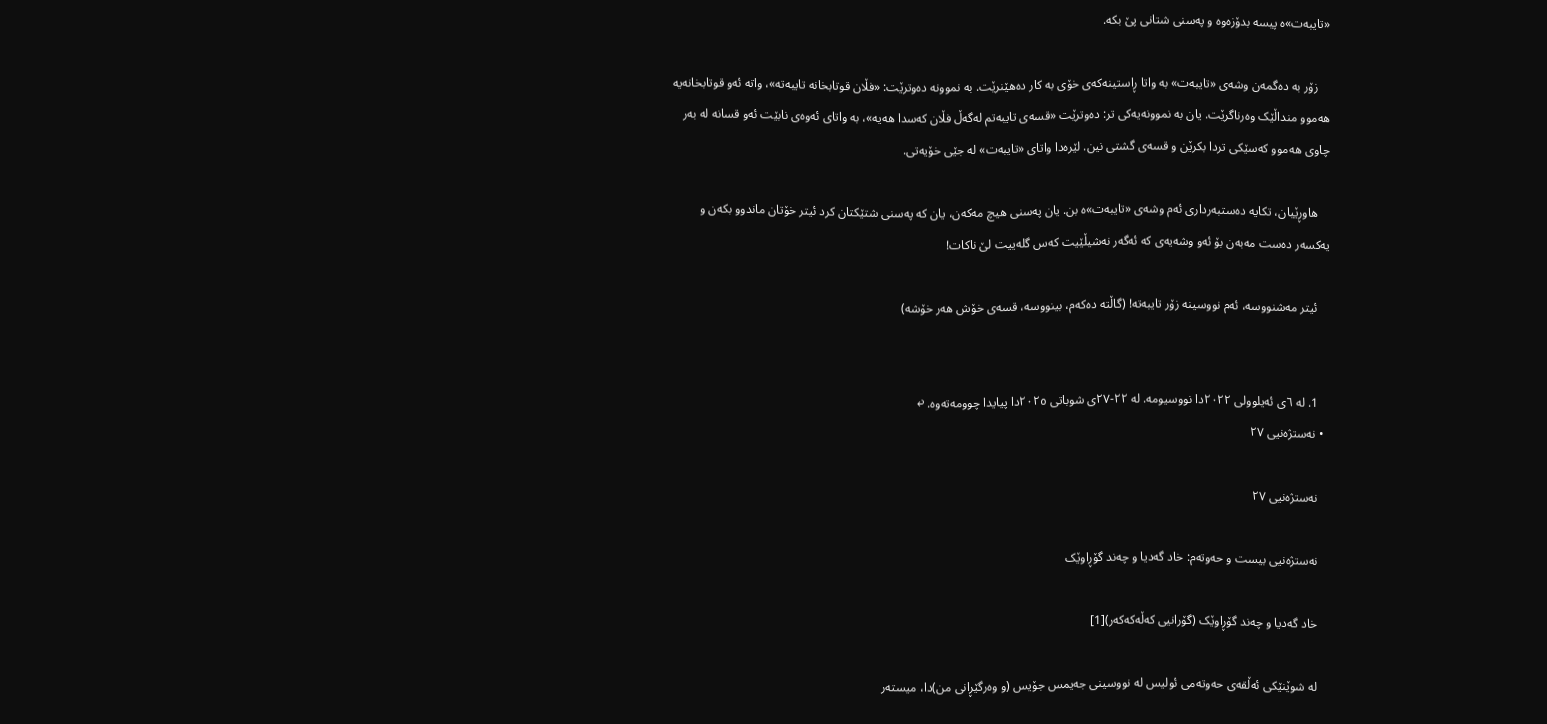«تایبەت»ە پیسە بدۆزەوە و پەسنی شتانی پێ بکە.

    زۆر بە دەگمەن وشەی «تایبەت» بە واتا ڕاستینەکەی خۆی بە کار دەهێنرێت. بە نموونە دەوترێت: «فڵان قوتابخانە تایبەتە»، واتە ئەو قوتابخانەیە هەموو منداڵێک وەرناگرێت. یان بە نموونەیەکی تر: دەوترێت «قسەی تایبەتم لەگەڵ فڵان کەسدا هەیە»، بە واتای ئەوەی نابێت ئەو قسانە لە بەر چاوی هەموو کەسێکی تردا بکرێن و قسەی گشتی نین. لێرەدا واتای «تایبەت» لە جێی خۆیەتی.

    هاوڕێیان، تکایە دەستبەرداری ئەم وشەی «تایبەت»ە بن. یان پەسنی هیچ مەکەن، یان کە پەسنی شتێکتان کرد ئیتر خۆتان ماندوو بکەن و یەکسەر دەست مەبەن بۆ ئەو وشەیەی کە ئەگەر نەشیڵێیت کەس گلەییت لێ ناکات!

    ئیتر مەشنووسە، ئەم نووسینە زۆر تایبەتە! (گاڵتە دەکەم، بینووسە، قسەی خۆش هەر خۆشە)


    1. لە ٦ی ئەیلوولی ٢٠٢٢دا نووسیومە. لە ٢٢-٢٧ی شوباتی ٢٠٢٥دا پیایدا چوومەتەوە. ↩
  • نەستژەنیی ٢٧

    نەستژەنیی ٢٧

    نەستژەنیی بیست و حەوتەم: خاد گەدیا و چەند گۆڕاوێک

    خاد گەدیا و چەند گۆڕاوێک (گۆرانیی کەڵەکەکەر)[1]

    لە شوێنێکی ئەڵقەی حەوتەمی ئولیس لە نووسینی جەیمس جۆیس (و وەرگێڕانی من)دا، میستەر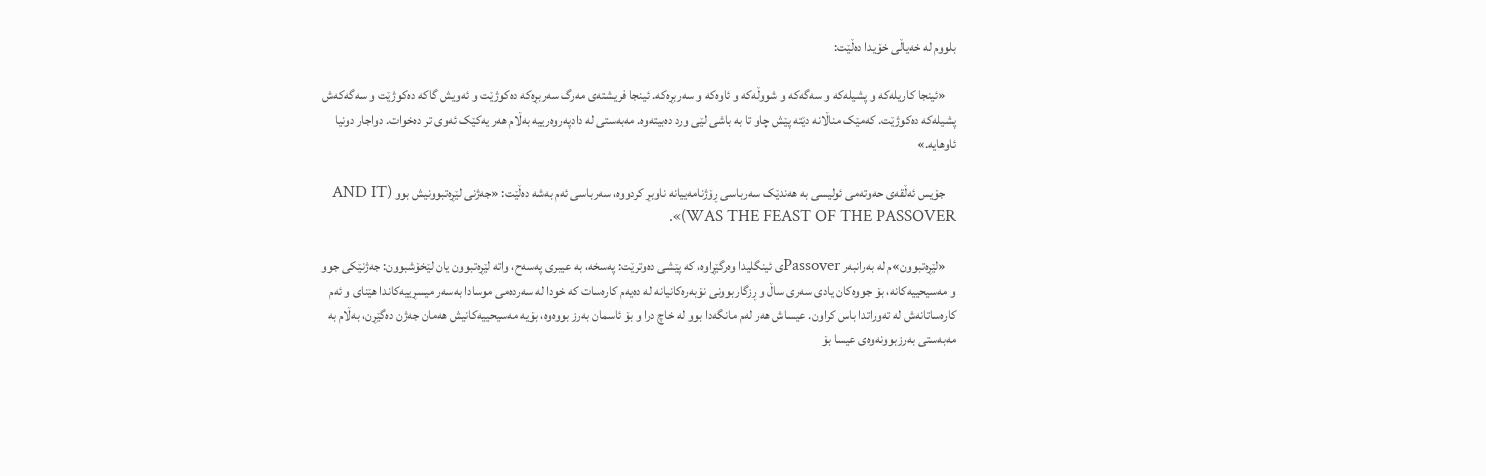بلووم لە خەیاڵی خۆیدا دەڵێت:

    «ئینجا کاریلەکە و پشیلەکە و سەگەکە و شووڵەکە و ئاوەکە و سەربڕەکە. ئینجا فریشتەی مەرگ سەربڕەکە دەکوژێت و ئەویش گاکە دەکوژێت و سەگەکەش پشیلەکە دەکوژێت. کەمێک مناڵانە دێتە پێش چاو تا بە باشی لێی ورد دەبیتەوە. مەبەستی لە دادپەروەرییە بەڵام هەر یەکێک ئەوی تر دەخوات. دواجار دونیا ئاوهایە.»

    جۆیس ئەڵقەی حەوتەمی ئولیسی بە هەندێک سەرباسی ڕۆژنامەییانە ناوبڕ کردووە، سەرباسی ئەم بەشە دەڵێت: «جەژنی لێڕەتبوونیش بوو (AND IT WAS THE FEAST OF THE PASSOVER)».

    «لێڕەتبوون»م لە بەرانبەر Passoverی ئینگلیدا وەرگێڕاوە، کە پێشی دەوترێت: پەسخە، بە عیبری پەسەح، واتە لێڕەتبوون یان لێخۆشبوون: جەژنێکی جوو و مەسیحییەکانە، بۆ جووەکان یادی سەری ساڵ و ڕزگاربوونی نۆبەرەکانیانە لە دەیەم کارەسات کە خودا لە سەردەمی موسادا بەسەر میسڕییەکاندا هێنای و ئەم کارەساتانەش لە تەوراتدا باس کراون. عیساش هەر لەم مانگەدا بوو لە خاچ درا و بۆ ئاسمان بەرز بووەوە، بۆیە مەسیحییەکانیش هەمان جەژن دەگێڕن، بەڵام بە مەبەستی بەرزبوونەوەی عیسا بۆ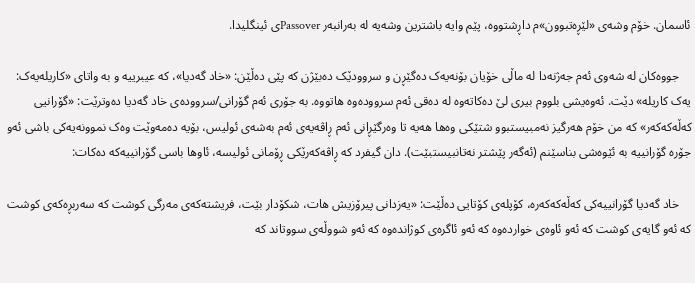ئاسمان. خۆم وشەی «لێڕەتبوون»م داڕشتووە، پێم وایە باشترین وشەیە لە بەرانبەر Passoverی ئینگلیدا.

    جووەکان لە شەوی ئەم جەژنەدا لە ماڵی خۆیان بۆنەیەک دەگێڕن و سروودێک دەبێژن کە پێی دەڵێن: «خاد گەدیا»، کە عیبرییە و بە واتای «کاریلەیەک: یەک کاریلە» دێت. ئەوەیشی بلووم بیری لێ دەکاتەوە لە دەقی ئەم سروودەوە هاتووە. بە جۆری ئەم گۆرانی/سروودەی خاد گەدیا دەوترێت: «گۆرانیی کەڵەکەکەر» کە من خۆم هەرگیز نەمبیستبوو شتێکی وەها هەیە تا وەرگێڕانی ئەم ڕاڤەیەی ئەم بەشەی ئولیس، بۆیە دەمەوێت وەک نموونەیەکی باشی ئەو جۆرە گۆرانییە بە ئێوەشی بناسێنم (ئەگەر پێشتر نەتانبیستبێت). دان گیفرد کە ڕاڤەکەرێکی ڕۆمانی ئولیسە، ئاوها باسی گۆرانییەکە دەکات:

    خاد گەدیا گۆرانییەکی کەڵەکەکەرە، کۆپلەی کۆتایی دەڵێت: «یەزدانی پیرۆزیش هات، شکۆدار بێت، فریشتەکەی مەرگی کوشت کە سەربڕەکەی کوشت کە ئەو گایەی کوشت کە ئەو ئاوەی خواردەوە کە ئەو ئاگرەی کوژاندەوە کە ئەو شووڵەی سووتاند کە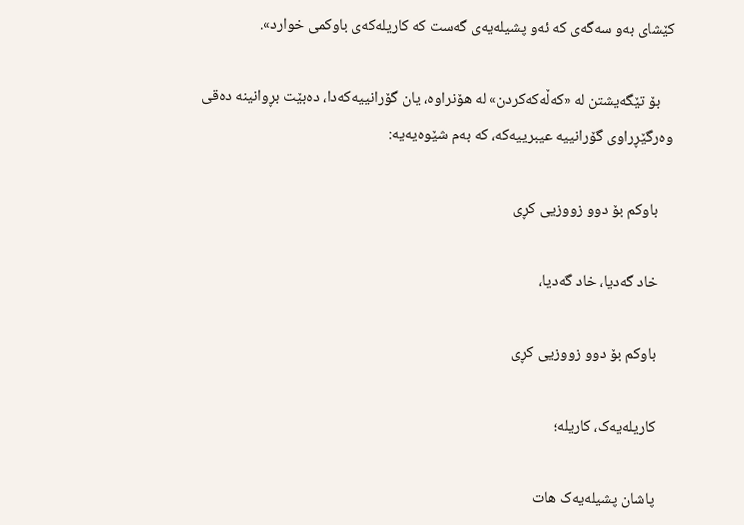کێشای بەو سەگەی کە ئەو پشیلەیەی گەست کە کاریلەکەی باوکمی خوارد».

    بۆ تێگەیشتن لە «کەڵەکەکردن» لە هۆنراوە، یان گۆرانییەکەدا، دەبێت بڕوانینە دەقی وەرگێڕراوی گۆرانییە عیبرییەکە، کە بەم شێوەیەیە:

    باوکم بۆ دوو زووزیی کڕی

    خاد گەدیا، خاد گەدیا،

    باوکم بۆ دوو زووزیی کڕی

    کاریلەیەک، کاریلە؛

    پاشان پشیلەیەک هات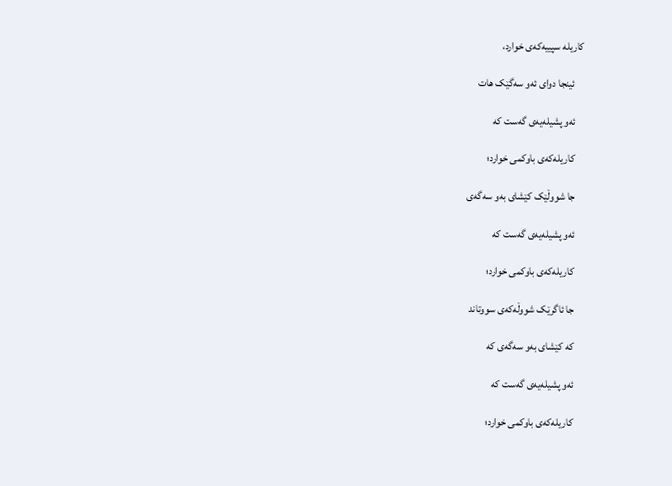کاریلە سپییەکەی خوارد،

    ئینجا دوای ئەو سەگێک هات

    ئەو پشیلەیەی گەست کە

    کاریلەکەی باوکمی خوارد؛

    جا شووڵێک کێشای بەو سەگەی

    ئەو پشیلەیەی گەست کە

    کاریلەکەی باوکمی خوارد؛

    جا ئاگرێک شووڵەکەی سووتاند

    کە کێشای بەو سەگەی کە

    ئەو پشیلەیەی گەست کە

    کاریلەکەی باوکمی خوارد؛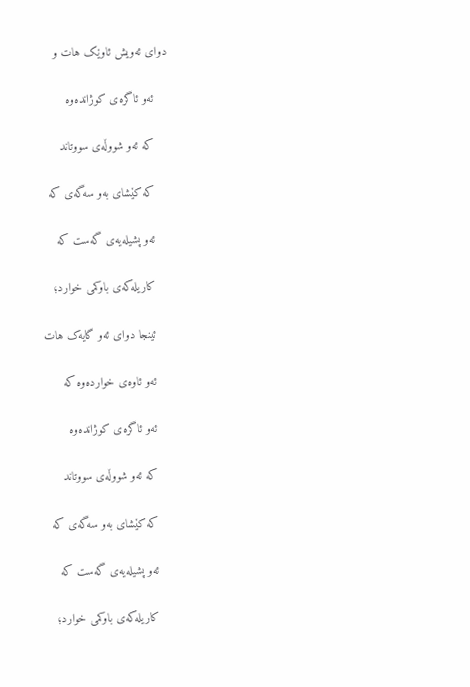دوای ئەویش ئاوێک هات و

    ئەو ئاگرەی کوژاندەوە

    کە ئەو شووڵەی سووتاند

    کە کێشای بەو سەگەی کە

    ئەو پشیلەیەی گەست کە

    کاریلەکەی باوکمی خوارد؛

    ئینجا دوای ئەو گایەک هات

    ئەو ئاوەی خواردەوە کە

    ئەو ئاگرەی کوژاندەوە

    کە ئەو شووڵەی سووتاند

    کە کێشای بەو سەگەی کە

    ئەو پشیلەیەی گەست کە

    کاریلەکەی باوکمی خوارد؛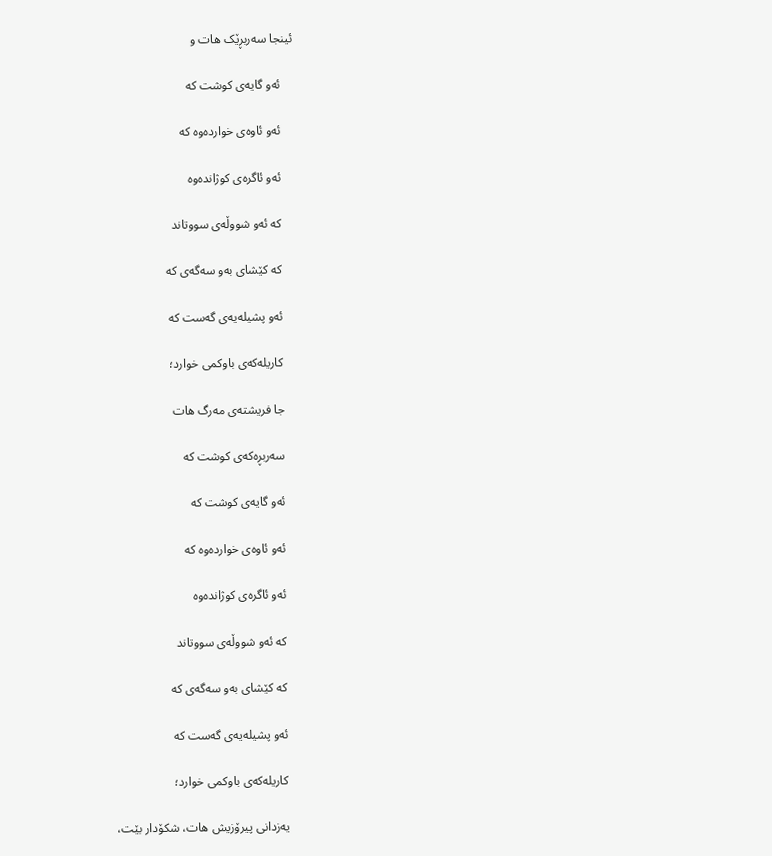ئینجا سەربڕێک هات و

    ئەو گایەی کوشت کە

    ئەو ئاوەی خواردەوە کە

    ئەو ئاگرەی کوژاندەوە

    کە ئەو شووڵەی سووتاند

    کە کێشای بەو سەگەی کە

    ئەو پشیلەیەی گەست کە

    کاریلەکەی باوکمی خوارد؛

    جا فریشتەی مەرگ هات

    سەربڕەکەی کوشت کە

    ئەو گایەی کوشت کە

    ئەو ئاوەی خواردەوە کە

    ئەو ئاگرەی کوژاندەوە

    کە ئەو شووڵەی سووتاند

    کە کێشای بەو سەگەی کە

    ئەو پشیلەیەی گەست کە

    کاریلەکەی باوکمی خوارد؛

    یەزدانی پیرۆزیش هات، شکۆدار بێت،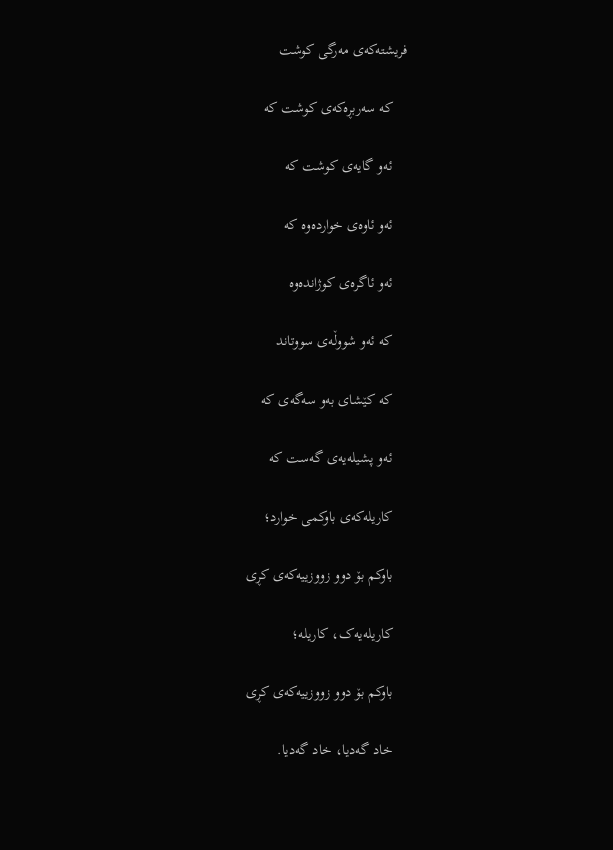فریشتەکەی مەرگی کوشت

    کە سەربڕەکەی کوشت کە

    ئەو گایەی کوشت کە

    ئەو ئاوەی خواردەوە کە

    ئەو ئاگرەی کوژاندەوە

    کە ئەو شووڵەی سووتاند

    کە کێشای بەو سەگەی کە

    ئەو پشیلەیەی گەست کە

    کاریلەکەی باوکمی خوارد؛

    باوکم بۆ دوو زووزییەکەی کڕی

    کاریلەیەک، کاریلە؛

    باوکم بۆ دوو زووزییەکەی کڕی

    خاد گەدیا، خاد گەدیا.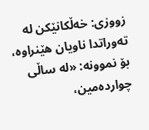زووزی: خەڵکانێکن لە تەوراتدا ناویان هێنراوە، بۆ نموونە: «لە ساڵی چواردەمین،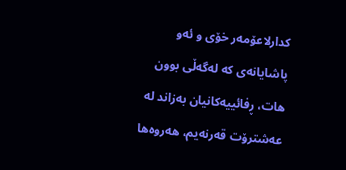کدارلاعۆمەر خۆی و ئەو پاشایانەی کە لەگەڵی بوون هات، ڕفائییەکانیان بەزاند لە عەشترۆت قەرنەیم، هەروەها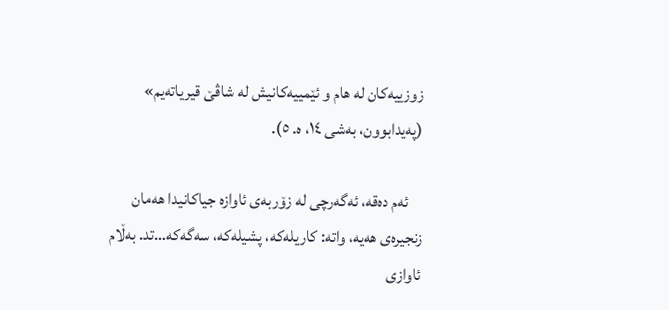زوزییەکان لە هام و ئێمییەکانیش لە شاڤێ قیریاتەیم» (پەیدابوون، بەشی ١٤، ه. ٥).

    ئەم دەقە، ئەگەرچی لە زۆربەی ئاوازە جیاکانیدا هەمان زنجیرەی هەیە، واتە: کاریلەکە، پشیلەکە، سەگەکە…تد. بەڵام ئاوازی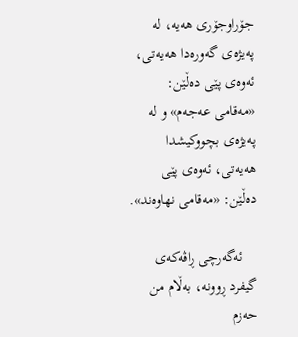جۆراوجۆری هەیە، لە پەیژەی گەورەدا هەیەتی، ئەوەی پێی دەڵێن: «مەقامی عەجەم» و لە پەیژەی بچووکیشدا هەیەتی، ئەوەی پێی دەڵێن: «مەقامی نهاوەند».

    ئەگەرچی ڕاڤەکەی گیفرد ڕوونە، بەڵام من حەزم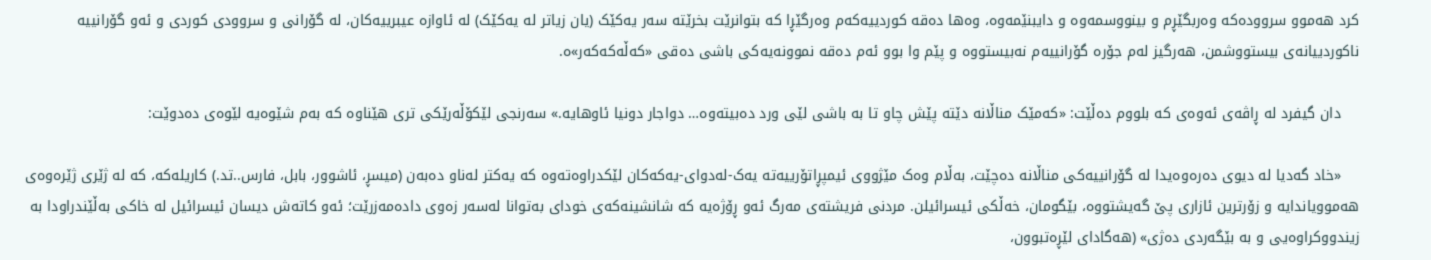کرد هەموو سروودەکە وەربگێڕم و بینووسمەوە و دایبنێمەوە، وەها دەقە کوردییەکەم وەرگێڕا کە بتوانرێت بخرێتە سەر یەکێک (یان زیاتر لە یەکێک) لە ئاوازە عیبرییەکان، لە گۆرانی و سروودی کوردی و ئەو گۆرانییە ناکوردییانەی بیستووشمن، هەرگیز لەم جۆرە گۆرانییەم نەبیستووە و پێم وا بوو ئەم دەقە نموونەیەکی باشی دەقی «کەڵەکەکەر»ە.

    دان گیفرد لە ڕاڤەی ئەوەی کە بلووم دەڵێت: «کەمێک مناڵانە دێتە پێش چاو تا بە باشی لێی ورد دەبیتەوە… دواجار دونیا ئاوهایە.» سەرنجی لێکۆڵەرێکی تری هێناوە کە بەم شێوەیە لێوەی دەدوێت:

    «خاد گەدیا لە دیوی دەرەوەیدا لە گۆرانییەکی مناڵانە دەچێت، بەڵام وەک مێژووی ئیمپڕاتۆرییەتە یەک-لەدوای-یەکەکان لێکدراوەتەوە کە یەکتر لەناو دەبەن (میسڕ، ئاشوور، بابل، فارس..تد.) کاریلەکە، کە لە ژێری ژێرەوەی هەموویاندایە و زۆرترین ئازاری پێ گەیشتووە، بێگومان، خەڵکی ئیسرائیلن. مردنی فریشتەی مەرگ ئەو ڕۆژەیە کە شانشینەکەی خودای بەتوانا لەسەر زەوی دادەمەزرێت؛ ئەو کاتەش دیسان ئیسرائیل لە خاکی بەڵێندراودا بە زیندووکراوەیی و بە بێگەردی دەژی» (هەگادای لێڕەتبوون،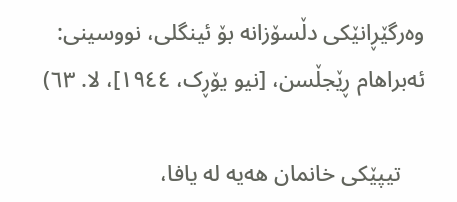وەرگێڕانێکی دڵسۆزانە بۆ ئینگلی، نووسینی: ئەبراهام ڕێجڵسن، [نیو یۆڕک، ١٩٤٤]، لا. ٦٣)

    تیپێکی خانمان هەیە لە یافا،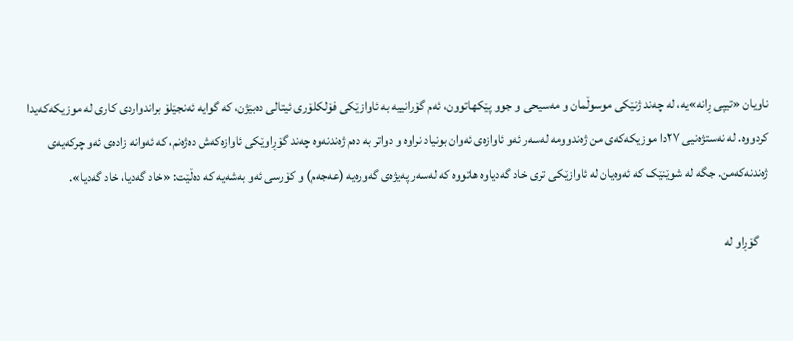ناویان «تیپی ڕانە»یە، لە چەند ژنێکی موسوڵمان و مەسیحی و جوو پێکهاتوون، ئەم گۆرانییە بە ئاوازێکی فۆلکلۆری ئیتالی دەبێژن، کە گوایە ئەنجێلۆ براندواردی کاری لە موزیکەکەیدا کردووە. لە نەستژەنیی ٢٧دا موزیکەکەی من ژەندوومە لەسەر ئەو ئاوازەی ئەوان بونیاد نراوە و دواتر بە دەم ژەندنەوە چەند گۆڕاوێکی ئاوازەکەش دەژەنم، کە ئەوانە زادەی ئەو چرکەیەی ژەندنەکەمن. جگە لە شوێنێک کە ئەوەیان لە ئاوازێکی تری خاد گەدیاوە هاتووە کە لەسەر پەیژەی گەورەیە (عەجەم) و کۆرسی ئەو بەشەیە کە دەڵێت: «خاد گەدیا، خاد گەدیا».

    گۆڕاو لە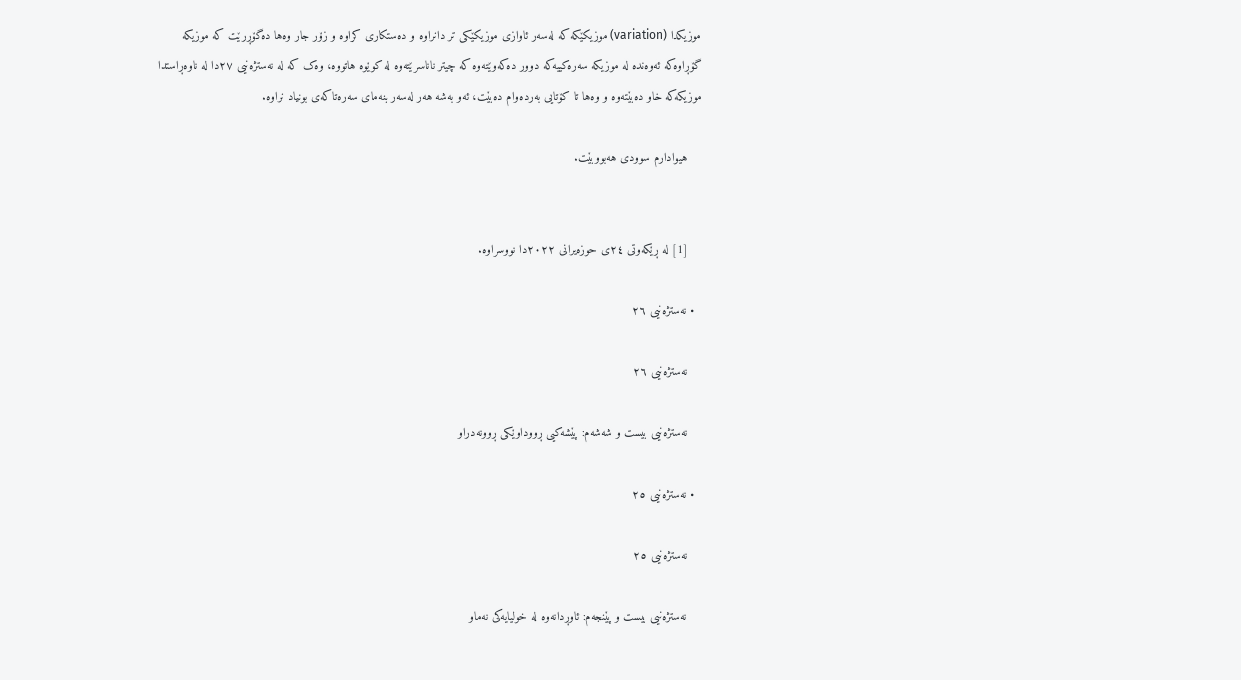موزیکدا (variation) موزیکێکە کە لەسەر ئاوازی موزیکێکی تر دانراوە و دەستکاری کراوە و زۆر جار وەها دەگۆڕرێت کە موزیکە گۆڕاوەکە ئەوەندە لە موزیکە سەرەکییەکە دوور دەکەوێتەوە کە چیتر ناناسرێتەوە لە کوێوە هاتووە، وەک کە لە نەستژەنیی ٢٧دا لە ناوەڕاستدا موزیکەکە خاو دەبێتەوە و وەها تا کۆتایی بەردەوام دەبێت، ئەو بەشە هەر لەسەر بنەمای سەرەتاکەی بونیاد نراوە.

    هیوادارم سوودی هەبووبێت.


    [1] لە ڕێکەوتی ٢٤ی حوزەیرانی ٢٠٢٢دا نووسراوە.

  • نەستژەنیی ٢٦

    نەستژەنیی ٢٦

    نەستژەنیی بیست و شەشەم: پێشەکیی ڕووداوێکی ڕوونەدراو

  • نەستژەنیی ٢٥

    نەستژەنیی ٢٥

    نەستژەنیی بیست و پێنجەم: ئاوڕدانەوە لە خولیایەکی نەماو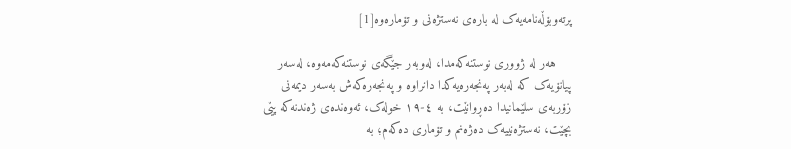پرتەوبۆڵەنامەیەک لە بارەی نەستژەنی و تۆمارەوە[1]

    هەر لە ژووری نوستنەکەمدا، لەوبەر جێگەی نوستنەکەمەوە، لەسەر پیانۆیەک کە لەبەر پەنجەرەیەکدا دانراوە و پەنجەرەکەش بەسەر دیمەنی زۆربەی سلێمانیدا دەڕوانێت، بە ٤-١٩ خولەک، ئەوەندەی ژەندنەکە پێی بچێت، نەستژەنییەک دەژەنم و تۆماری دەکەم؛ بە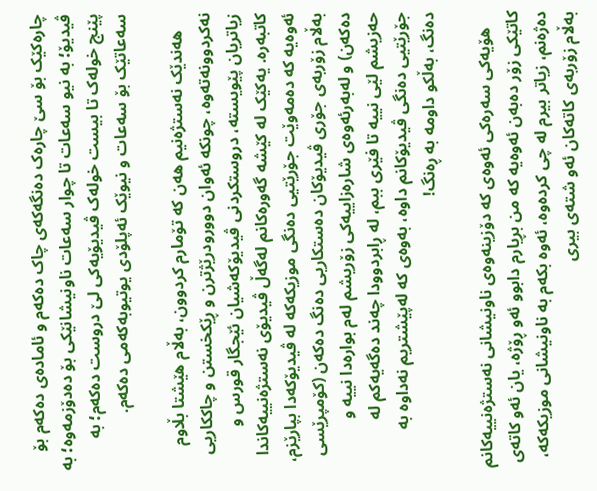چارەکێک بۆ سێ چارەک دەنگەکەی چاک دەکەم و ئامادەی دەکەم بۆ ڤیدیۆ؛ بە نیو سەعات تا چوار سەعات ناونیشانێکی بۆ دەدۆزمەوە؛ بە پێنج خولەک تا بیست خولەک ڤیدیۆیەکی لێ دروست دەکەم؛ بە سەعاتێک بۆ سەعات و نیوێک ئەپلۆدی یوتیوبەکەمی دەکەم.

    هەندێک نەستژەنیم هەن کە تۆمارم کردوون، بەڵام هێشتا بڵاوم نەکردوونەتەوە، چونکە ئەوان دوورودرێژترن و ڕێکخستن و چاککاریی زیاتریان پێویستە، دروستکردنی ڤیدیۆکەشیان ئێجگار قورس و کاتبەرە. یەکێک لە کێشە گەورەکانم لەگەڵ ڤیدیۆی نەستژەنییەکاندا ئەوەیە کە دەمەوێت جۆرێتیی دەنگی موزیکەکە لە ڤیدیۆکەدا بپارێزم، بەڵام زۆربەی جۆری ڤیدیۆکان دەستکاریی دەنگ دەکەن (کۆمپرێسی دەکەن) و لەبەرئەوەی شارەزاییەکی زۆریشم لەم بوارەدا نییە و حەزیشم لێی نییە تا فێری ببم، لە ڕابردوودا چەند دەگەیەکم لە جۆرێتیی دەنگی ڤیدیۆکانم داوە، بەوەی کە لەپێشتریم نەداوە بە دەنگ، بەڵکو داومە بە ڕەنگ!

    هۆیەکی سەرەکی ئەوەی کە دۆزینەوەی ناونیشانی نەستژەنییەکانم کاتێکی زۆر دەبەن ئەوەیە کە من بڕیارم دابوو ئەو ڕۆژە، یان ئەو کاتەی دەژەنم، زیاتر بیرم لە چی کردەوە، ئەوە بکەم بە ناونیشانی موزیکەکە، بەڵام زۆربەی کاتەکان ئەو شتەی بیری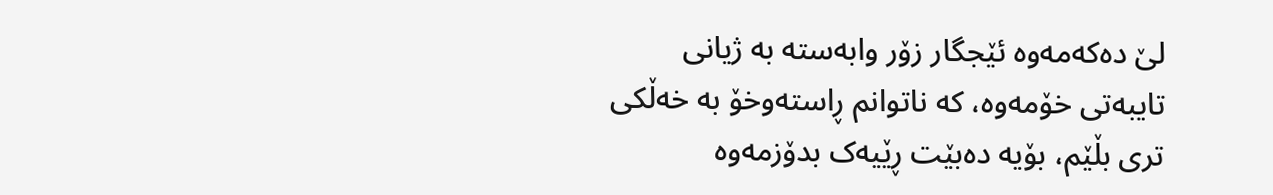لێ دەکەمەوە ئێجگار زۆر وابەستە بە ژیانی تایبەتی خۆمەوە، کە ناتوانم ڕاستەوخۆ بە خەڵکی تری بڵێم، بۆیە دەبێت ڕێیەک بدۆزمەوە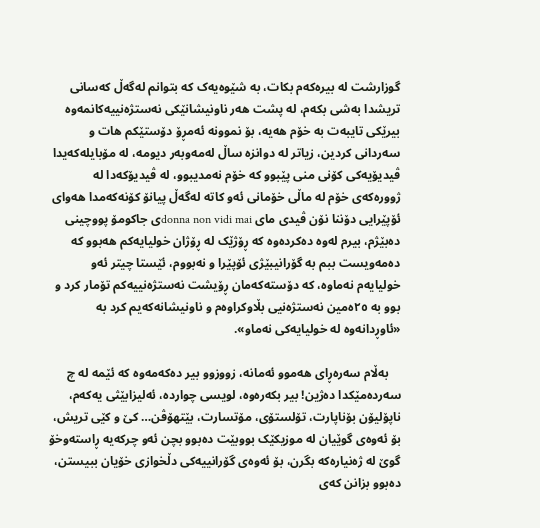گوزارشت لە بیرەکەم بکات، بە شێوەیەک کە بتوانم لەگەڵ کەسانی تریشدا بەشی بکەم، لە پشت هەر ناونیشانێکی نەستژەنییەکانمەوە بیرێکی تایبەت بە خۆم هەیە، بۆ نموونە ئەمڕۆ دۆستێکم هات و سەردانی کردین، زیاتر لە دوانزە ساڵ لەمەوبەر دیومە، لە مۆبایلەکەیدا ڤیدیۆیەکی کۆنی منی پێبوو کە خۆم نەمدیبوو، لە ڤیدیۆکەدا لە ژوورەکەی خۆم لە ماڵی خۆمانی ئەو کاتە لەگەڵ پیانۆ کۆنەکەمدا هەوای ئۆپێرایی دۆننا نۆن ڤیدی مای donna non vidi maiی جاکومۆ پووچینی دەبێژم، بیرم لەوە دەکردەوە کە ڕۆژێک لە ڕۆژان خولیایەکم هەبوو کە دەمەویست ببم بە گۆرانیبێژی ئۆپێرا و نەبووم، ئێستا چیتر ئەو خولیایەم نەماوە، کە دۆستەکەمان ڕۆیشت نەستژەنییەکم تۆمار کرد و بوو بە ٢٥ەمین نەستژەنیی بڵاوکراوەم و ناونیشانەکەیم کرد بە «ئاوڕدانەوە لە خولیایەکی نەماو».

    بەڵام سەرەڕای هەموو ئەمانە، زووزوو بیر دەکەمەوە کە ئێمە لە چ سەردەمێکدا دەژین! بیر بکەرەوە، لویسی چواردە، ئەلیزابێثی یەکەم، ناپۆلیۆن بۆناپارت، تۆلستۆی، مۆتسارت، بێتهۆڤن… کێ و کێی تریش، بۆ ئەوەی گوێیان لە موزیکێک بووبێت دەبوو بچن ئەو چرکەیە ڕاستەوخۆ گوێ لە ژەنیارەکە بگرن، بۆ ئەوەی گۆرانییەکی دڵخوازی خۆیان ببیستن، دەبوو بزانن کەی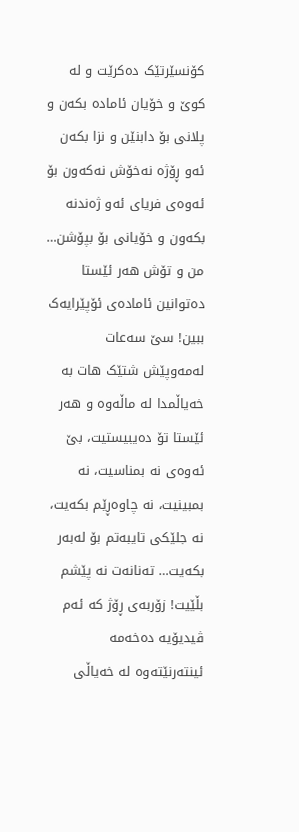کۆنسێرتێک دەکرێت و لە کوێ و خۆیان ئامادە بکەن و پلانی بۆ دابنێن و نزا بکەن ئەو ڕۆژە نەخۆش نەکەون بۆ ئەوەی فریای ئەو ژەندنە بکەون و خۆیانی بۆ بپۆشن… من و تۆش هەر ئێستا دەتوانین ئامادەی ئۆپێرایەک ببین! سێ سەعات لەمەوپێش شتێک هات بە خەیاڵمدا لە ماڵەوە و هەر ئێستا تۆ دەیبیستیت، بێ ئەوەی نە بمناسیت، نە بمبینیت، نە چاوەڕێم بکەیت، نە جلێکی تایبەتم بۆ لەبەر بکەیت… تەنانەت نە پێشم بڵێیت! زۆربەی ڕۆژ کە ئەم ڤیدیۆیە دەخەمە ئینتەرنێتەوە لە خەیاڵی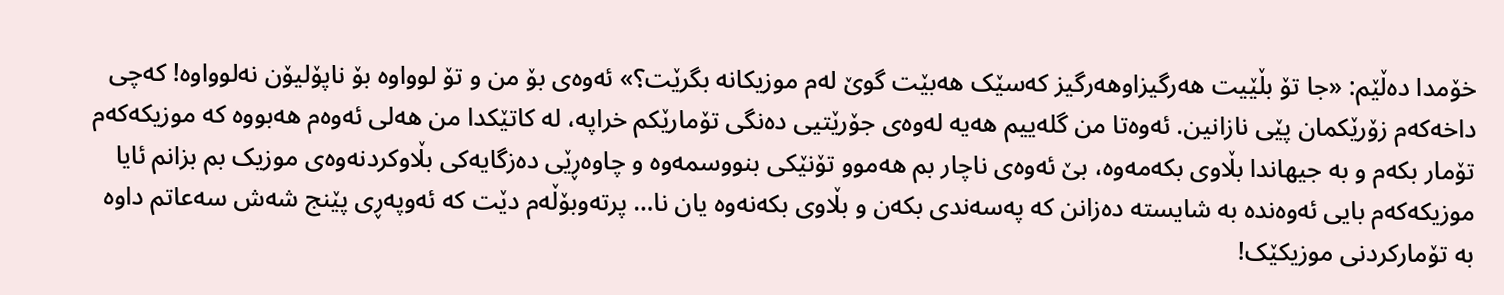خۆمدا دەڵێم: «جا تۆ بڵێیت هەرگیزاوهەرگیز کەسێک هەبێت گوێ لەم موزیکانە بگرێت؟» ئەوەی بۆ من و تۆ لوواوە بۆ ناپۆلیۆن نەلوواوە! کەچی داخەکەم زۆرێکمان پێی نازانین. ئەوەتا من گلەییم هەیە لەوەی جۆرێتیی دەنگی تۆمارێکم خراپە، لە کاتێکدا من هەلی ئەوەم هەبووە کە موزیکەکەم تۆمار بکەم و بە جیهاندا بڵاوی بکەمەوە، بێ ئەوەی ناچار بم هەموو تۆنێکی بنووسمەوە و چاوەڕێی دەزگایەکی بڵاوکردنەوەی موزیک بم بزانم ئایا موزیکەکەم بایی ئەوەندە بە شایستە دەزانن کە پەسەندی بکەن و بڵاوی بکەنەوە یان نا… پرتەوبۆڵەم دێت کە ئەوپەڕی پێنج شەش سەعاتم داوە بە تۆمارکردنی موزیکێک!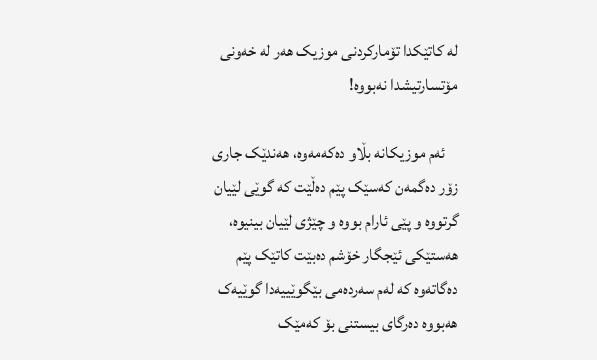لە کاتێکدا تۆمارکردنی موزیک هەر لە خەونی مۆتسارتیشدا نەبووە!

    ئەم موزیکانە بڵاو دەکەمەوە، هەندێک جاری زۆر دەگمەن کەسێک پێم دەڵێت کە گوێی لێیان گرتووە و پێی ئارام بووە و چێژی لێیان بینیوە، هەستێکی ئێجگار خۆشم دەبێت کاتێک پێم دەگاتەوە کە لەم سەردەمی بێگوێییەدا گوێیەک هەبووە دەرگای بیستنی بۆ کەمێک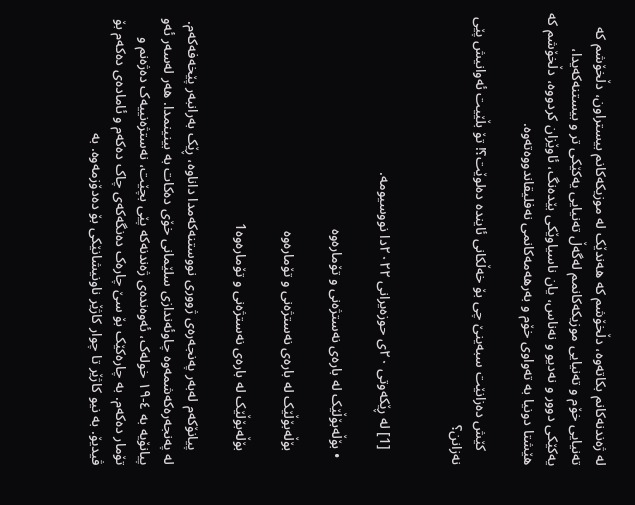لە ژەندنەکانم بکاتەوە، دڵخۆشم کە هەندێک لە موزیکەکانم بیستراون، دڵخۆشم کە تەنیایی خۆم و تەنیایی موزیکەکانمم لەگەڵ تەنیایی یەکێکی تر و بیستنەکەیدا، یەکێکی دوور و نەدیو و نەناس، یان ناسیاوێکی بێدەنگ، ئاوێزان کردووە، دڵخۆشم کە هێشتا دونیا بە تەواوی خۆم و بەرهەمەکانمی نەفلیقاندووەتەوە.

    کێش دەزانێت سبەینێ چی بۆ خەڵکانی ئایندە دەلوێت؟! تۆ بڵێیت ئەوانیش پێی نەزانن؟


    [1] لە ڕێکەوتی ٢٠ی حوزەیرانی ٢٠٢٢دا نووسیومە.

  • بۆڵەبۆڵێک لە بارەی نەستژەنی و تۆمارەوە

    بۆڵەبۆڵێک لە بارەی نەستژەنی و تۆمارەوە

    بۆڵەبۆڵێک لە بارەی نەستژەنی و تۆمارەوە1

    پیانۆکەم لەبەر پەنجەرەی ژووری نووستنەکەمدا داناوە، ڕێک بەرانبەر پێخەفەکەم. لە پەنجەرەکەشمەوە چاوئەندازی سلێمانی خۆی دەکات بە بینینمدا. هەر لەسەر ئەو پیانۆیە بە ٤-١٩ خولەک، ئەوەندەی ژەندنەکە پێی بچێت، نەستژەنییەک دەژەنم و تۆمار دەکەم. بە چارەکێک بۆ سێ چارەک دەنگەکەی چاک دەکەم و ئامادەی دەکەم بۆ ڤیدیۆ. بە نیو کاژێر تا چوار کاژێر ناونیشانێکی بۆ دەدۆزمەوە. بە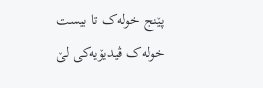پێنج خولەک تا بیست خولەک ڤیدیۆیەکی لێ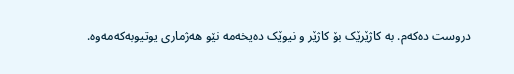دروست دەکەم. بە کاژێرێک بۆ کاژێر و نیوێک دەیخەمە نێو هەژماری یوتیوبەکەمەوە.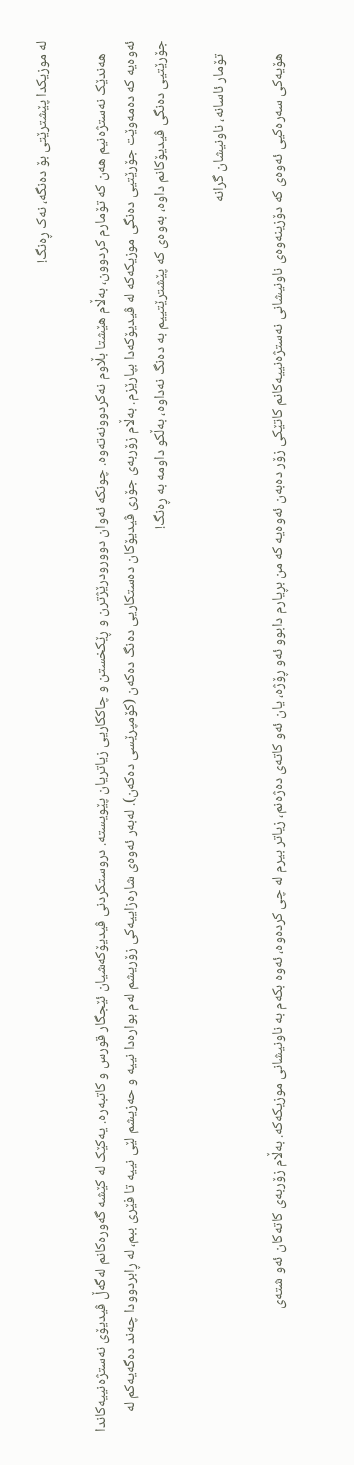لە موزیکدا پێشترێتی بۆ دەنگە، نەک ڕەنگ!

    هەندێک نەستژەنیم هەن کە تۆمارم کردوون، بەڵام هێشتا بڵاوم نەکردوونەتەوە. چونکە ئەوان دوورودرێژترن و ڕێکخستن و چاککاریی زیاتریان پێویستە. دروستکردنی ڤیدیۆکەشیان ئێجگار قورس و کاتبەرە. یەکێک لە کێشە گەورەکانم لەگەڵ ڤیدیۆی نەستژەنییەکاندا ئەوەیە کە دەمەوێت جۆرێتیی دەنگی موزیکەکە لە ڤیدیۆکەدا بپارێزم. بەڵام زۆربەی جۆری ڤیدیۆکان دەستکاریی دەنگ دەکەن (کۆمپرێسی دەکەن). لەبەر ئەوەی شارەزاییەکی زۆریشم لەم بوارەدا نییە و حەزیشم لێی نییە تا فێری ببم، لە ڕابردوودا چەند دەگەیەکم لە جۆرێتیی دەنگی ڤیدیۆکانم داوە، بەوەی کە پێشترێتییم بە دەنگ نەداوە، بەڵکو داومە بە ڕەنگ!

    تۆمار ئاسانە، ناونیشان گرانە

    هۆیەکی سەرەکیی ئەوەی کە دۆزینەوەی ناونیشانی نەستژەنییەکانم کاتێکی زۆر دەبەن ئەوەیە کە من بڕیارم دابوو ئەو ڕۆژە، یان ئەو کاتەی دەژەنم، زیاتر بیرم لە چی کردەوە، ئەوە بکەم بە ناونیشانی موزیکەکە. بەڵام زۆربەی کاتەکان ئەو شتەی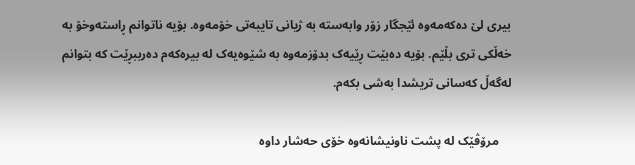بیری لێ دەکەمەوە ئێجگار زۆر وابەستە بە ژیانی تایبەتی خۆمەوە. بۆیە ناتوانم ڕاستەوخۆ بە خەڵکی تری بڵێم. بۆیە دەبێت ڕێیەک بدۆزمەوە بە شێوەیەک لە بیرەکەم دەرببڕێت کە بتوانم لەگەڵ کەسانی تریشدا بەشی بکەم.

    مرۆڤێک لە پشت ناونیشانەوە خۆی حەشار داوە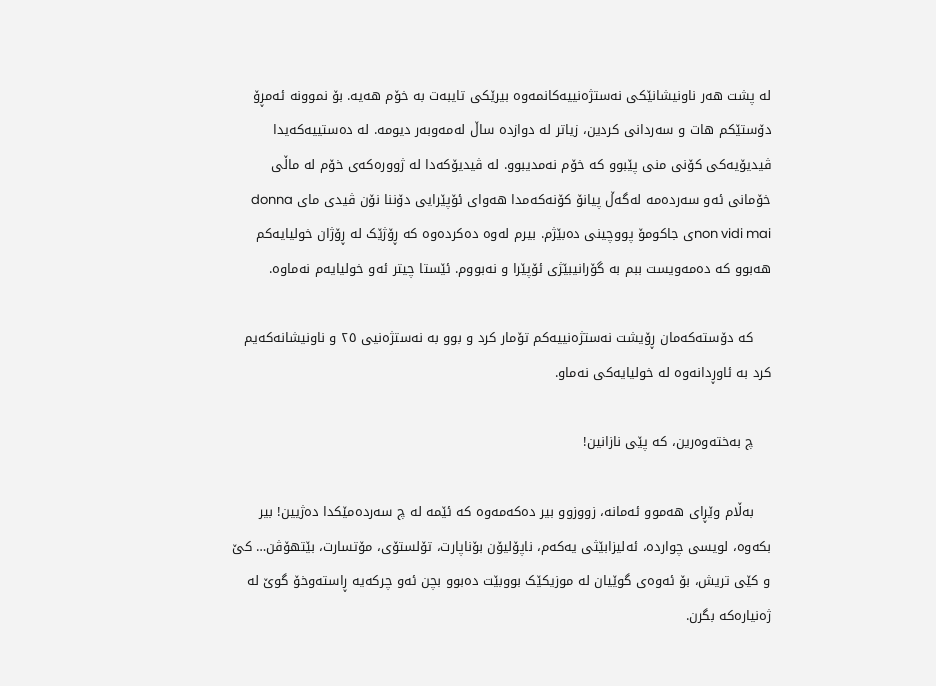لە پشت هەر ناونیشانێکی نەستژەنییەکانمەوە بیرێکی تایبەت بە خۆم هەیە. بۆ نموونە ئەمڕۆ دۆستێکم هات و سەردانی کردین، زیاتر لە دوازدە ساڵ لەمەوبەر دیومە. لە دەستییەکەیدا ڤیدیۆیەکی کۆنی منی پێبوو کە خۆم نەمدیبوو. لە ڤیدیۆکەدا لە ژوورەکەی خۆم لە ماڵی خۆمانی ئەو سەردەمە لەگەڵ پیانۆ کۆنەکەمدا هەوای ئۆپێرایی دۆننا نۆن ڤیدی مای donna non vidi maiی جاکومۆ پووچینی دەبێژم. بیرم لەوە دەکردەوە کە ڕۆژێک لە ڕۆژان خولیایەکم هەبوو کە دەمەویست ببم بە گۆرانیبێژی ئۆپێرا و نەبووم. ئێستا چیتر ئەو خولیایەم نەماوە.

    کە دۆستەکەمان ڕۆیشت نەستژەنییەکم تۆمار کرد و بوو بە نەستژەنیی ٢٥ و ناونیشانەکەیم کرد بە ئاوڕدانەوە لە خولیایەکی نەماو.

    چ بەختەوەرین، کە پێی نازانین!

    بەڵام وێڕای هەموو ئەمانە، زووزوو بیر دەکەمەوە کە ئێمە لە چ سەردەمێکدا دەژیین! بیر بکەوە، لویسی چواردە، ئەلیزابێثی یەکەم، ناپۆلیۆن بۆناپارت، تۆلستۆی، مۆتسارت، بێتهۆڤن… کێ و کێی تریش، بۆ ئەوەی گوێیان لە موزیکێک بووبێت دەبوو بچن ئەو چرکەیە ڕاستەوخۆ گوێ لە ژەنیارەکە بگرن.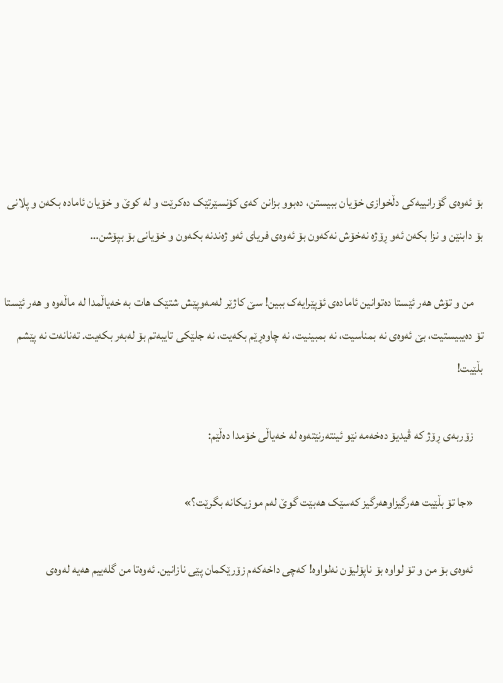بۆ ئەوەی گۆرانییەکی دڵخوازی خۆیان ببیستن، دەبوو بزانن کەی کۆنسێرتێک دەکرێت و لە کوێ و خۆیان ئامادە بکەن و پلانی بۆ دابنێن و نزا بکەن ئەو ڕۆژە نەخۆش نەکەون بۆ ئەوەی فریای ئەو ژەندنە بکەون و خۆیانی بۆ بپۆشن…

    من و تۆش هەر ئێستا دەتوانین ئامادەی ئۆپێرایەک ببین! سێ کاژێر لەمەوپێش شتێک هات بە خەیاڵمدا لە ماڵەوە و هەر ئێستا تۆ دەیبیستیت، بێ ئەوەی نە بمناسیت، نە بمبینیت، نە چاوەڕێم بکەیت، نە جلێکی تایبەتم بۆ لەبەر بکەیت. تەنانەت نە پێشم بڵێیت!

    زۆربەی ڕۆژ کە ڤیدیۆ دەخەمە نێو ئینتەرنێتەوە لە خەیاڵی خۆمدا دەڵێم:

    «جا تۆ بڵێیت هەرگیزاوهەرگیز کەسێک هەبێت گوێ لەم موزیکانە بگرێت؟»

    ئەوەی بۆ من و تۆ لواوە بۆ ناپۆلیۆن نەلواوە! کەچی داخەکەم زۆرێکمان پێی نازانین. ئەوەتا من گلەییم هەیە لەوەی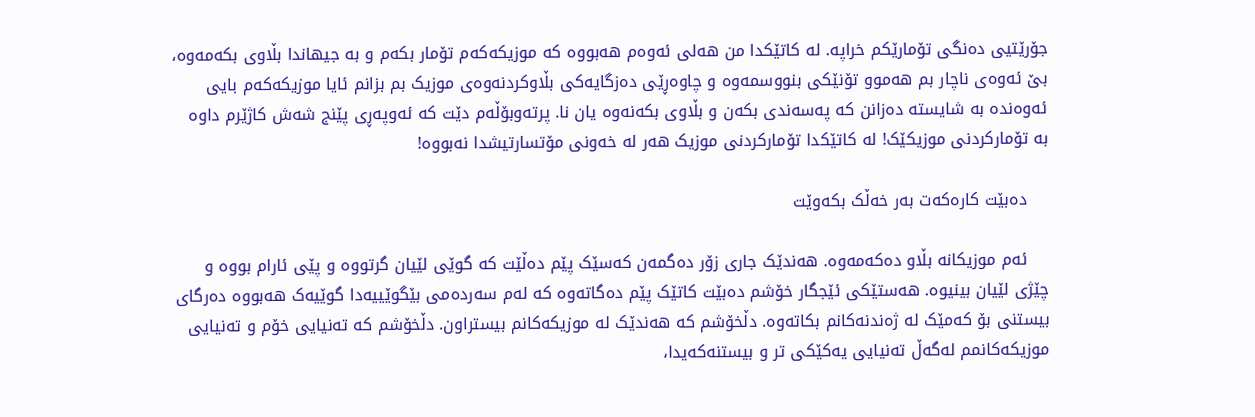جۆرێتیی دەنگی تۆمارێکم خراپە. لە کاتێکدا من هەلی ئەوەم هەبووە کە موزیکەکەم تۆمار بکەم و بە جیهاندا بڵاوی بکەمەوە، بێ ئەوەی ناچار بم هەموو تۆنێکی بنووسمەوە و چاوەڕێی دەزگایەکی بڵاوکردنەوەی موزیک بم بزانم ئایا موزیکەکەم بایی ئەوەندە بە شایستە دەزانن کە پەسەندی بکەن و بڵاوی بکەنەوە یان نا. پرتەوبۆڵەم دێت کە ئەوپەڕی پێنج شەش کاژێرم داوە بە تۆمارکردنی موزیکێک! لە کاتێکدا تۆمارکردنی موزیک هەر لە خەونی مۆتسارتیشدا نەبووە!

    دەبێت کارەکەت بەر خەڵک بکەوێت

    ئەم موزیکانە بڵاو دەکەمەوە. هەندێک جاری زۆر دەگمەن کەسێک پێم دەڵێت کە گوێی لێیان گرتووە و پێی ئارام بووە و چێژی لێیان بینیوە. هەستێکی ئێجگار خۆشم دەبێت کاتێک پێم دەگاتەوە کە لەم سەردەمی بێگوێییەدا گوێیەک هەبووە دەرگای بیستنی بۆ کەمێک لە ژەندنەکانم بکاتەوە. دڵخۆشم کە هەندێک لە موزیکەکانم بیستراون. دڵخۆشم کە تەنیایی خۆم و تەنیایی موزیکەکانمم لەگەڵ تەنیایی یەکێکی تر و بیستنەکەیدا،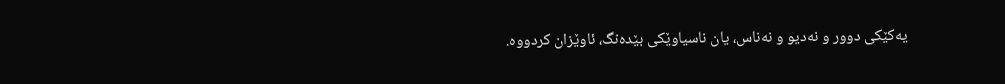یەکێکی دوور و نەدیو و نەناس، یان ناسیاوێکی بێدەنگ، ئاوێزان کردووە.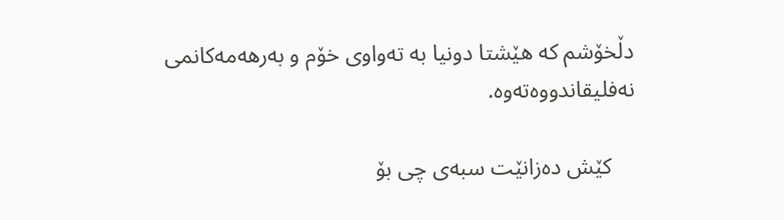دڵخۆشم کە هێشتا دونیا بە تەواوی خۆم و بەرهەمەکانمی نەفلیقاندووەتەوە.

    کێش دەزانێت سبەی چی بۆ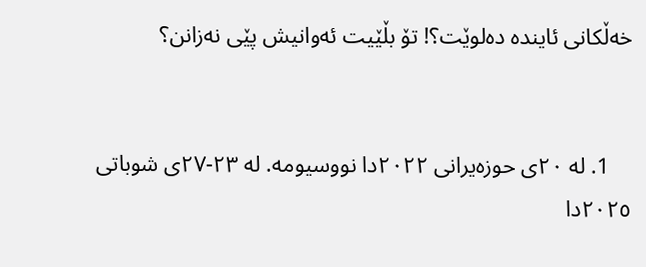خەڵکانی ئایندە دەلوێت؟! تۆ بڵێیت ئەوانیش پێی نەزانن؟


    1. لە ٢٠ی حوزەیرانی ٢٠٢٢دا نووسیومە. لە ٢٣-٢٧ی شوباتی ٢٠٢٥دا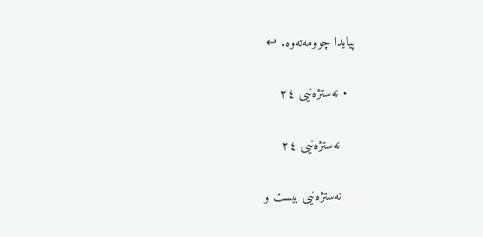پیایدا چوومەتەوە. ↩

  • نەستژەنیی ٢٤

    نەستژەنیی ٢٤

    نەستژەنیی بیست و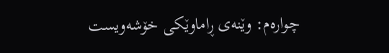چوارەم: وێنەی ڕاماوێکی خۆشەویست